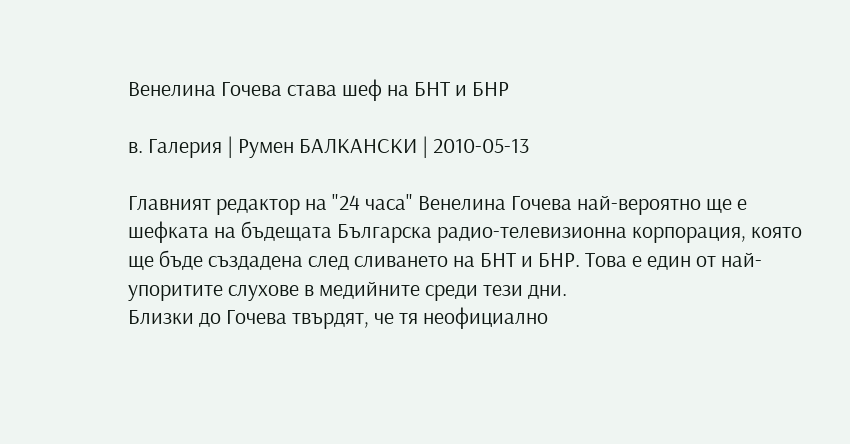Венелина Гочева става шеф на БНТ и БНР

в. Галерия | Румен БАЛКАНСКИ | 2010-05-13

Главният редактор на "24 часа" Венелина Гочева най-вероятно ще е шефката на бъдещата Българска радио-телевизионна корпорация, която ще бъде създадена след сливането на БНТ и БНР. Това е един от най-упоритите слухове в медийните среди тези дни.
Близки до Гочева твърдят, че тя неофициално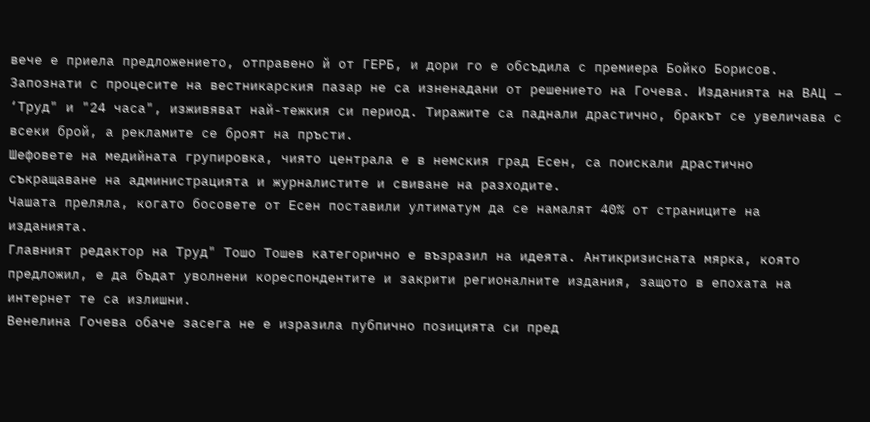вече е приела предложението, отправено й от ГЕРБ, и дори го е обсъдила с премиера Бойко Борисов.
Запознати с процесите на вестникарския пазар не са изненадани от решението на Гочева. Изданията на ВАЦ – ‘Труд" и "24 часа", изживяват най-тежкия си период. Тиражите са паднали драстично, бракът се увеличава с всеки брой, а рекламите се броят на пръсти.
Шефовете на медийната групировка, чиято централа е в немския град Есен, са поискали драстично съкращаване на администрацията и журналистите и свиване на разходите.
Чашата преляла, когато босовете от Есен поставили ултиматум да се намалят 40% от страниците на изданията.
Главният редактор на Труд" Тошо Тошев категорично е възразил на идеята. Антикризисната мярка, която предложил, е да бъдат уволнени кореспондентите и закрити регионалните издания, защото в епохата на интернет те са излишни.
Венелина Гочева обаче засега не е изразила пубпично позицията си пред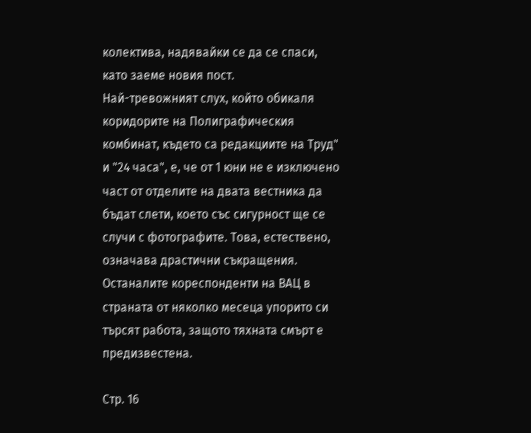колектива, надявайки се да се спаси, като заеме новия пост.
Най-тревожният слух, който обикаля коридорите на Полиграфическия комбинат, където са редакциите на Труд" и "24 часа", е, че от 1 юни не е изключено част от отделите на двата вестника да бъдат слети, което със сигурност ще се случи с фотографите. Това, естествено, означава драстични съкращения. Останалите кореспонденти на ВАЦ в страната от няколко месеца упорито си търсят работа, защото тяхната смърт е предизвестена.

Стр. 16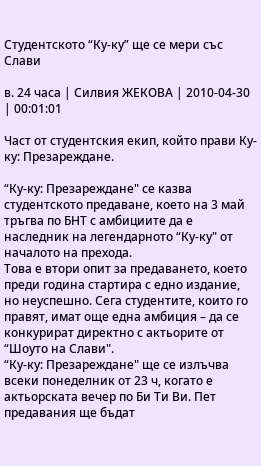Студентското “Ку-ку” ще се мери със Слави

в. 24 часа | Силвия ЖЕКОВА | 2010-04-30 | 00:01:01

Част от студентския екип, който прави Ку-ку: Презареждане.

“Ку-ку: Презареждане" се казва студентското предаване, което на 3 май тръгва по БНТ с амбициите да е наследник на легендарното “Ку-ку" от началото на прехода.
Това е втори опит за предаването, което преди година стартира с едно издание, но неуспешно. Сега студентите, които го правят, имат още една амбиция – да се конкурират директно с актьорите от “Шоуто на Слави".
“Ку-ку: Презареждане" ще се излъчва всеки понеделник от 23 ч, когато е актьорската вечер по Би Ти Ви. Пет предавания ще бъдат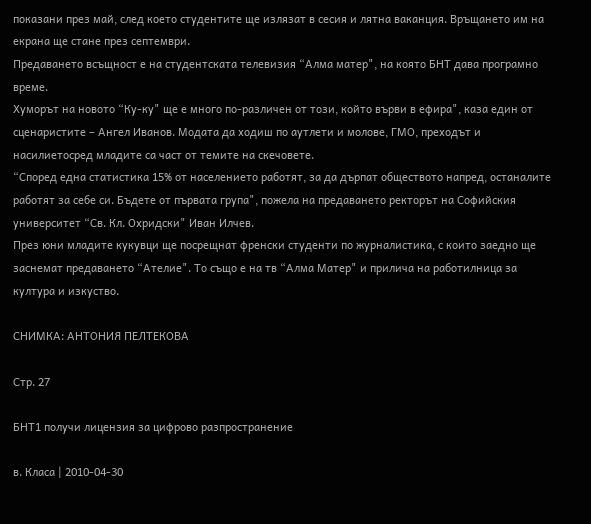показани през май, след което студентите ще излязат в сесия и лятна ваканция. Връщането им на екрана ще стане през септември.
Предаването всъщност е на студентската телевизия “Алма матер", на която БНТ дава програмно време.
Хуморът на новото “Ку-ку" ще е много по-различен от този, който върви в ефира", каза един от сценаристите – Ангел Иванов. Модата да ходиш по аутлети и молове, ГМО, преходът и насилиетосред младите са част от темите на скечовете.
“Според една статистика 15% от населението работят, за да дърпат обществото напред, останалите работят за себе си. Бъдете от първата група", пожела на предаването ректорът на Софийския университет “Св. Кл. Охридски" Иван Илчев.
През юни младите кукувци ще посрещнат френски студенти по журналистика, с които заедно ще заснемат предаването “Ателие". То също е на тв “Алма Матер" и прилича на работилница за култура и изкуство.

СНИМКА: АНТОНИЯ ПЕЛТЕКОВА

Стр. 27

БНТ1 получи лицензия за цифрово разпространение

в. Класа | 2010-04-30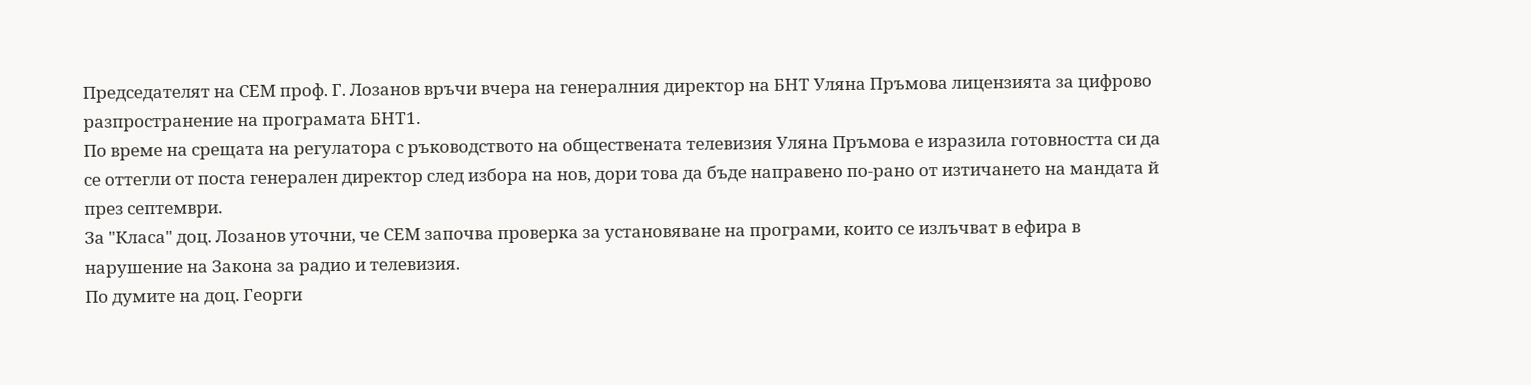Председателят на СЕМ проф. Г. Лозанов връчи вчера на генералния директор на БНТ Уляна Пръмова лицензията за цифрово разпространение на програмата БНТ1.
По време на срещата на регулатора с ръководството на обществената телевизия Уляна Пръмова е изразила готовността си да се оттегли от поста генерален директор след избора на нов, дори това да бъде направено по-рано от изтичането на мандата й през септември.
За "Класа" доц. Лозанов уточни, че СЕМ започва проверка за установяване на програми, които се излъчват в ефира в нарушение на Закона за радио и телевизия.
По думите на доц. Георги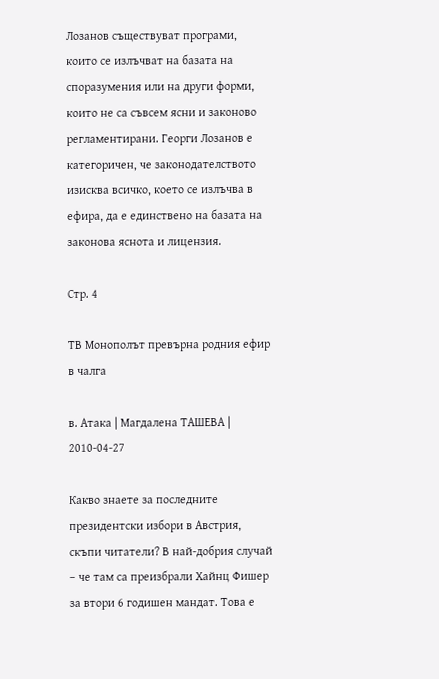Лозанов съществуват програми, които се излъчват на базата на споразумения или на други форми, които не са съвсем ясни и законово регламентирани. Георги Лозанов е категоричен, че законодателството изисква всичко, което се излъчва в ефира, да е единствено на базата на законова яснота и лицензия.

Стр. 4

ТВ Монополът превърна родния ефир в чалга

в. Атака | Магдалена ТАШЕВА | 2010-04-27

Какво знаете за последните президентски избори в Австрия, скъпи читатели? В най-добрия случай – че там са преизбрали Хайнц Фишер за втори 6 годишен мандат. Това е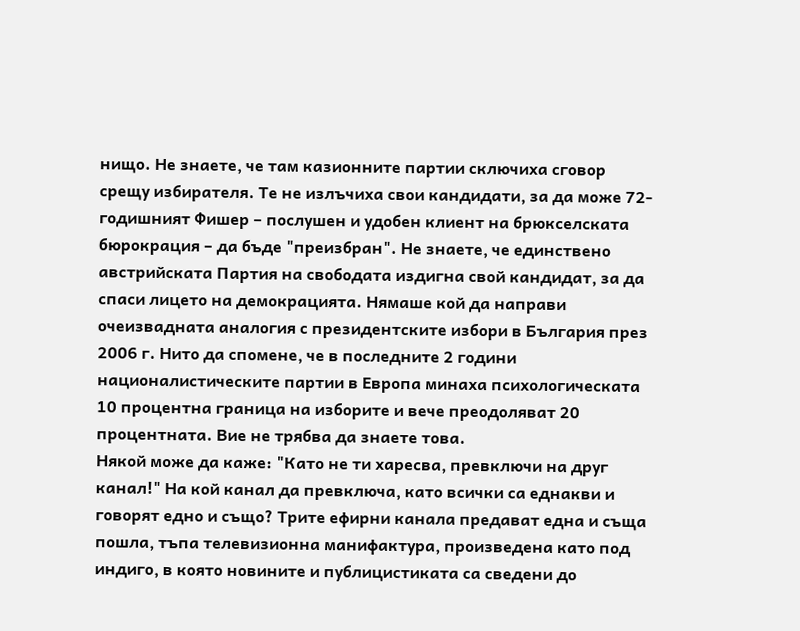нищо. Не знаете, че там казионните партии сключиха сговор срещу избирателя. Те не излъчиха свои кандидати, за да може 72-годишният Фишер – послушен и удобен клиент на брюкселската бюрокрация – да бъде "преизбран". Не знаете, че единствено австрийската Партия на свободата издигна свой кандидат, за да спаси лицето на демокрацията. Нямаше кой да направи очеизвадната аналогия с президентските избори в България през 2006 г. Нито да спомене, че в последните 2 години националистическите партии в Европа минаха психологическата 10 процентна граница на изборите и вече преодоляват 20 процентната. Вие не трябва да знаете това.
Някой може да каже: "Като не ти харесва, превключи на друг канал!" На кой канал да превключа, като всички са еднакви и говорят едно и също? Трите ефирни канала предават една и съща пошла, тъпа телевизионна манифактура, произведена като под индиго, в която новините и публицистиката са сведени до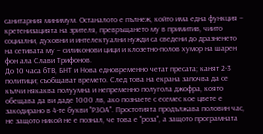санитарния минимум. Останалото е пълнеж, който има една функция – кретенизацията на зрителя, превръщането му в примитив, чиито социални, духовни и интелектуални нужди са сведени до дразненето на сетивата му – силиконови цици и клозетно-полов хумор на шарен фон ала Слави Трифонов.
До 10 часа бТВ, БНТ и Нова едновременно четат пресата; канят 2-3 политици; съобщават времето. След това на екрана започва да се кълчи някаква полуумна и непременно полугола джофра, която обещава да ви даде 1000 лв, ако познаете с есемес кое цвете е закодирано в 4-те букви "РЗОА". Простотията продължава половин час, не защото никой не е познал, че това е "роза", а защото програмната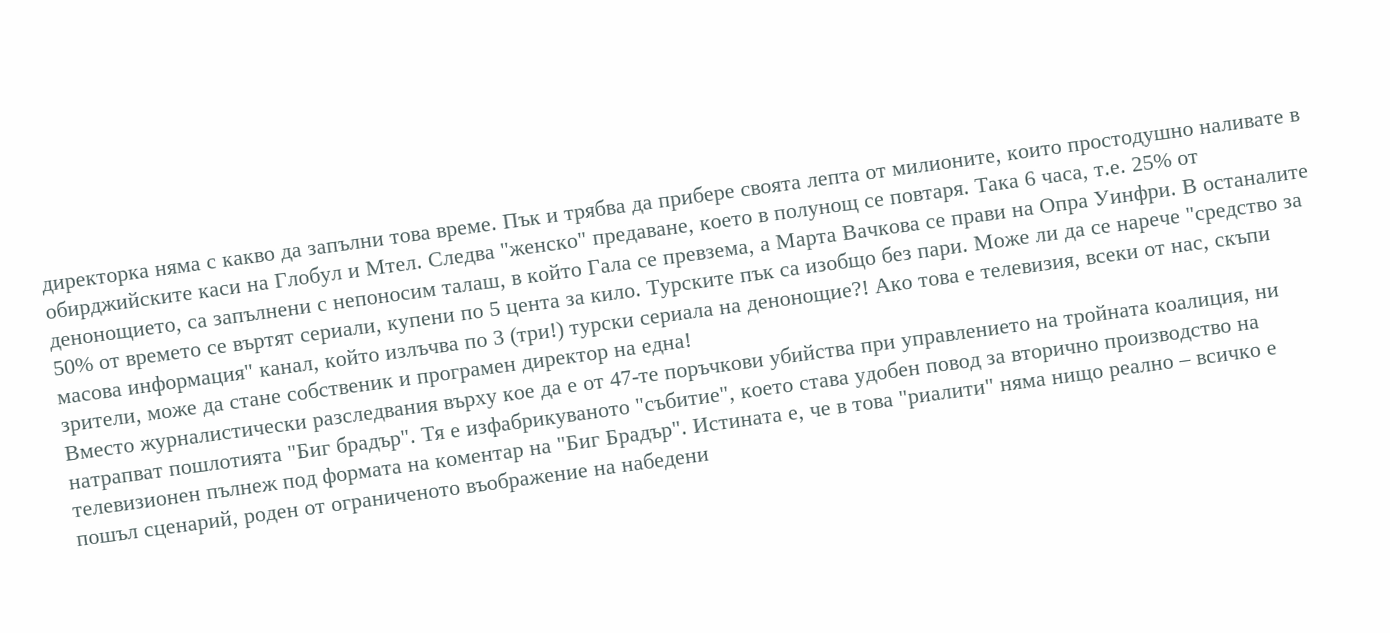директорка няма с какво да запълни това време. Пък и трябва да прибере своята лепта от милионите, които простодушно наливате в обирджийските каси на Глобул и Мтел. Следва "женско" предаване, което в полунощ се повтаря. Така 6 часа, т.е. 25% от денонощието, са запълнени с непоносим талаш, в който Гала се превзема, а Марта Вачкова се прави на Опра Уинфри. В останалите 50% от времето се въртят сериали, купени по 5 цента за кило. Турските пък са изобщо без пари. Може ли да се нарече "средство за масова информация" канал, който излъчва по 3 (три!) турски сериала на денонощие?! Ако това е телевизия, всеки от нас, скъпи зрители, може да стане собственик и програмен директор на една!
Вместо журналистически разследвания върху кое да е от 47-те поръчкови убийства при управлението на тройната коалиция, ни натрапват пошлотията "Биг брадър". Тя е изфабрикуваното "събитие", което става удобен повод за вторично производство на телевизионен пълнеж под формата на коментар на "Биг Брадър". Истината е, че в това "риалити" няма нищо реално – всичко е пошъл сценарий, роден от ограниченото въображение на набедени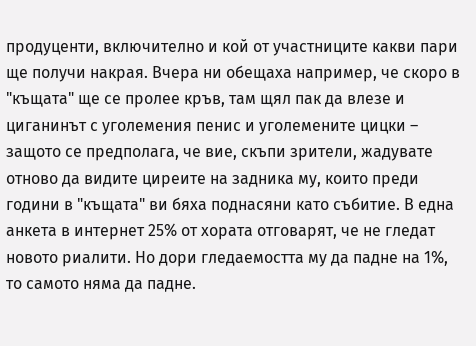продуценти, включително и кой от участниците какви пари ще получи накрая. Вчера ни обещаха например, че скоро в "къщата" ще се пролее кръв, там щял пак да влезе и циганинът с уголемения пенис и уголемените цицки – защото се предполага, че вие, скъпи зрители, жадувате отново да видите циреите на задника му, които преди години в "къщата" ви бяха поднасяни като събитие. В една анкета в интернет 25% от хората отговарят, че не гледат новото риалити. Но дори гледаемостта му да падне на 1%, то самото няма да падне.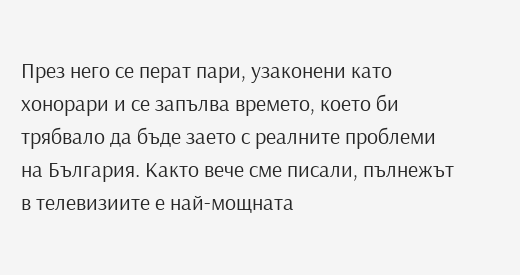През него се перат пари, узаконени като хонорари и се запълва времето, което би трябвало да бъде заето с реалните проблеми на България. Както вече сме писали, пълнежът в телевизиите е най-мощната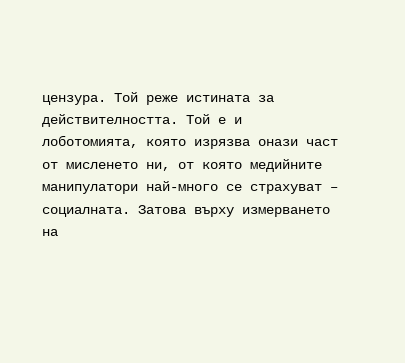цензура. Той реже истината за действителността. Той е и лоботомията, която изрязва онази част от мисленето ни, от която медийните манипулатори най-много се страхуват – социалната. Затова върху измерването на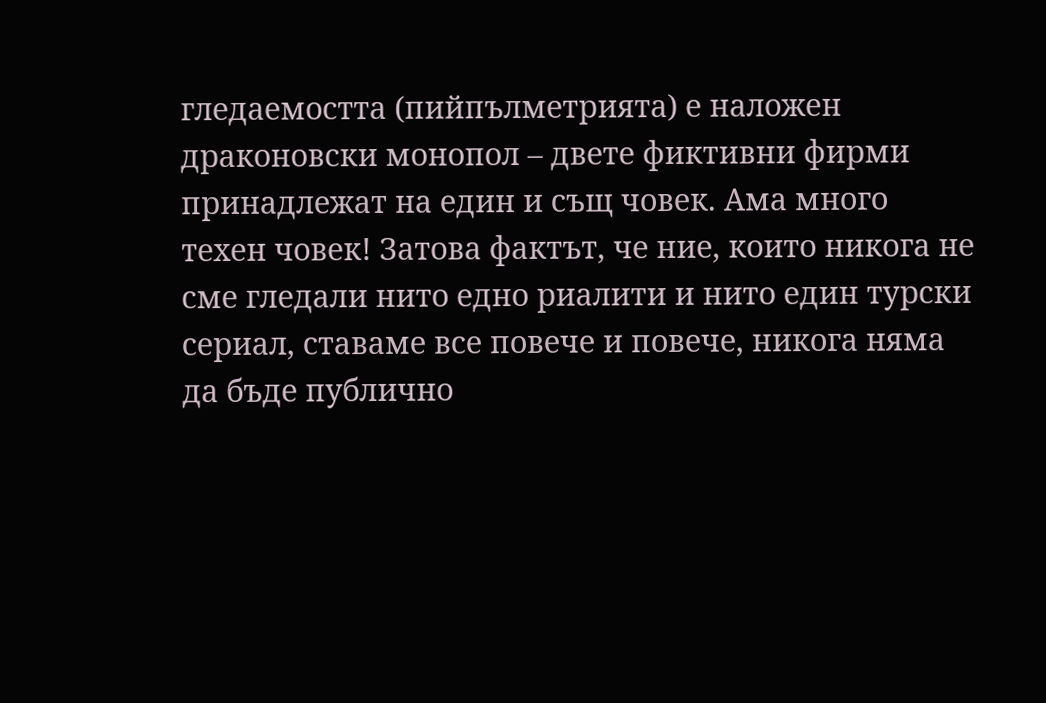гледаемостта (пийпълметрията) е наложен драконовски монопол – двете фиктивни фирми принадлежат на един и същ човек. Ама много техен човек! Затова фактът, че ние, които никога не сме гледали нито едно риалити и нито един турски сериал, ставаме все повече и повече, никога няма да бъде публично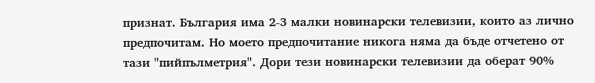признат. България има 2-3 малки новинарски телевизии, които аз лично предпочитам. Но моето предпочитание никога няма да бъде отчетено от тази "пийпълметрия". Дори тези новинарски телевизии да оберат 90%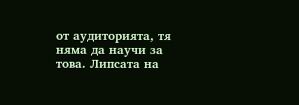от аудиторията, тя няма да научи за това. Липсата на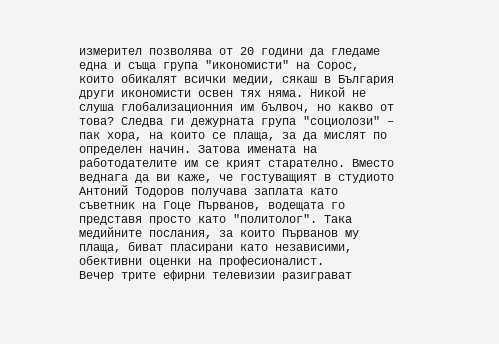измерител позволява от 20 години да гледаме една и съща група "икономисти" на Сорос, които обикалят всички медии, сякаш в България други икономисти освен тях няма. Никой не слуша глобализационния им бълвоч, но какво от това? Следва ги дежурната група "социолози" – пак хора, на които се плаща, за да мислят по определен начин. Затова имената на работодателите им се крият старателно. Вместо веднага да ви каже, че гостуващият в студиото Антоний Тодоров получава заплата като съветник на Гоце Първанов, водещата го представя просто като "политолог". Така медийните послания, за които Първанов му плаща, биват пласирани като независими, обективни оценки на професионалист.
Вечер трите ефирни телевизии разиграват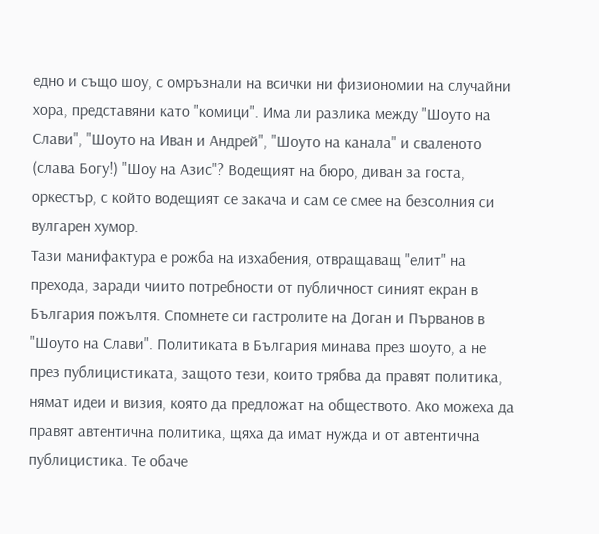едно и също шоу, с омръзнали на всички ни физиономии на случайни хора, представяни като "комици". Има ли разлика между "Шоуто на Слави", "Шоуто на Иван и Андрей", "Шоуто на канала" и сваленото (слава Богу!) "Шоу на Азис"? Водещият на бюро, диван за госта, оркестър, с който водещият се закача и сам се смее на безсолния си вулгарен хумор.
Тази манифактура е рожба на изхабения, отвращаващ "елит" на прехода, заради чиито потребности от публичност синият екран в България пожълтя. Спомнете си гастролите на Доган и Първанов в "Шоуто на Слави". Политиката в България минава през шоуто, а не през публицистиката, защото тези, които трябва да правят политика, нямат идеи и визия, която да предложат на обществото. Ако можеха да правят автентична политика, щяха да имат нужда и от автентична публицистика. Те обаче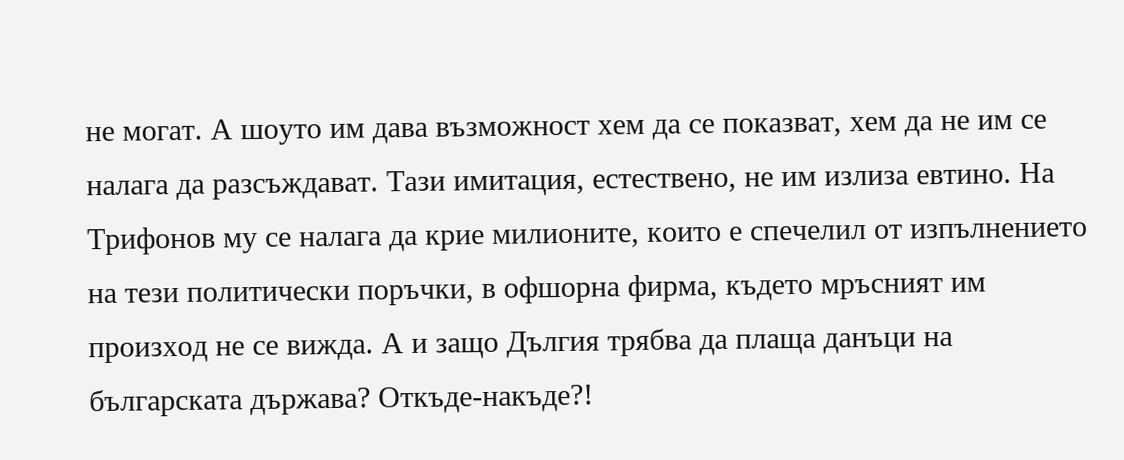не могат. А шоуто им дава възможност хем да се показват, хем да не им се налага да разсъждават. Тази имитация, естествено, не им излиза евтино. На Трифонов му се налага да крие милионите, които е спечелил от изпълнението на тези политически поръчки, в офшорна фирма, където мръсният им произход не се вижда. А и защо Дългия трябва да плаща данъци на българската държава? Откъде-накъде?!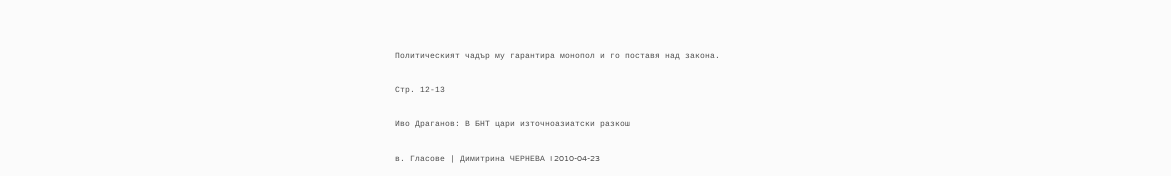Политическият чадър му гарантира монопол и го поставя над закона.

Стр. 12-13

Иво Драганов: В БНТ цари източноазиатски разкош

в. Гласове | Димитрина ЧЕРНЕВА I 2010-04-23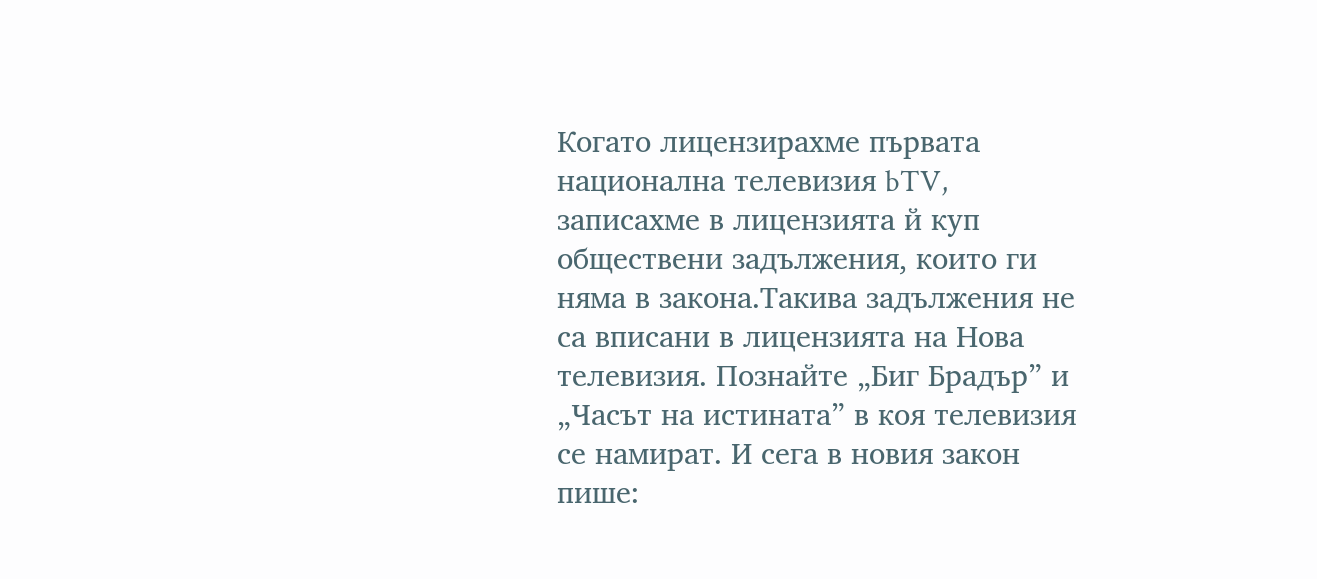Когато лицензирахме първата национална телевизия bTV, записахме в лицензията й куп обществени задължения, които ги няма в закона.Такива задължения не са вписани в лицензията на Нова телевизия. Познайте „Биг Брадър” и „Часът на истината” в коя телевизия се намират. И сега в новия закон пише: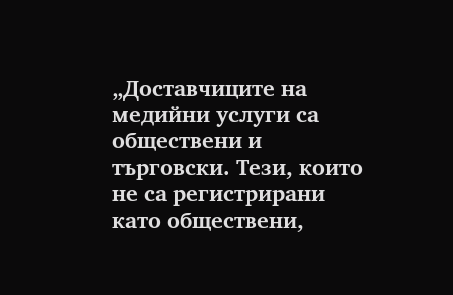„Доставчиците на медийни услуги са обществени и търговски. Тези, които не са регистрирани като обществени,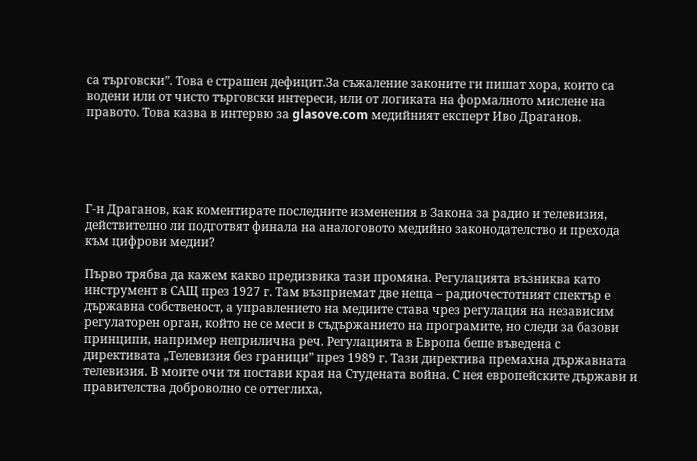са търговски”. Това е страшен дефицит.За съжаление законите ги пишат хора, които са водени или от чисто търговски интереси, или от логиката на формалното мислене на правото. Това казва в интервю за glasove.com медийният експерт Иво Драганов.





Г-н Драганов, как коментирате последните изменения в Закона за радио и телевизия, действително ли подготвят финала на аналоговото медийно законодателство и прехода към цифрови медии?

Първо трябва да кажем какво предизвика тази промяна. Регулацията възниква като инструмент в САЩ през 1927 г. Там възприемат две неща – радиочестотният спектър е държавна собственост, а управлението на медиите става чрез регулация на независим регулаторен орган, който не се меси в съдържанието на програмите, но следи за базови принципи, например неприлична реч. Регулацията в Европа беше въведена с директивата „Телевизия без граници” през 1989 г. Тази директива премахна държавната телевизия. В моите очи тя постави края на Студената война. С нея европейските държави и правителства доброволно се оттеглиха,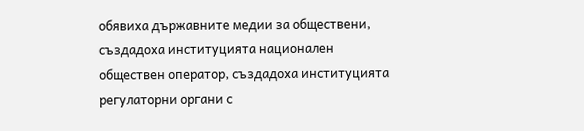обявиха държавните медии за обществени, създадоха институцията национален обществен оператор, създадоха институцията регулаторни органи с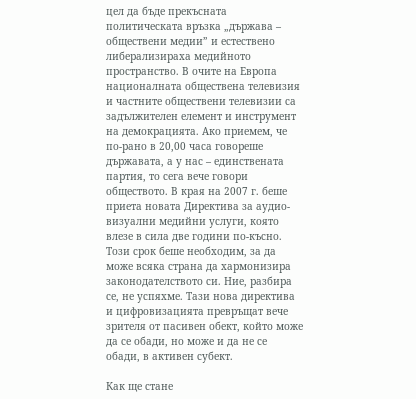цел да бъде прекъсната политическата връзка „държава – обществени медии” и естествено либерализираха медийното пространство. В очите на Европа националната обществена телевизия и частните обществени телевизии са задължителен елемент и инструмент на демокрацията. Ако приемем, че по-рано в 20,00 часа говореше държавата, а у нас – единствената партия, то сега вече говори обществото. В края на 2007 г. беше приета новата Директива за аудио-визуални медийни услуги, която влезе в сила две години по-късно. Този срок беше необходим, за да може всяка страна да хармонизира законодателството си. Ние, разбира се, не успяхме. Тази нова директива и цифровизацията превръщат вече зрителя от пасивен обект, който може да се обади, но може и да не се обади, в активен субект.

Как ще стане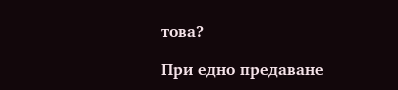това?

При едно предаване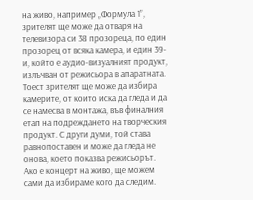на живо, например „Формула 1”, зрителят ще може да отваря на телевизора си 38 прозореца, по един прозорец от всяка камера, и един 39-и, който е аудио-визуалният продукт, излъчван от режисьора в апаратната. Тоест зрителят ще може да избира камерите, от които иска да гледа и да се намесва в монтажа, във финалния етап на подреждането на творческия продукт. С други думи, той става равнопоставен и може да гледа не онова, което показва режисьорът. Ако е концерт на живо, ще можем сами да избираме кого да следим.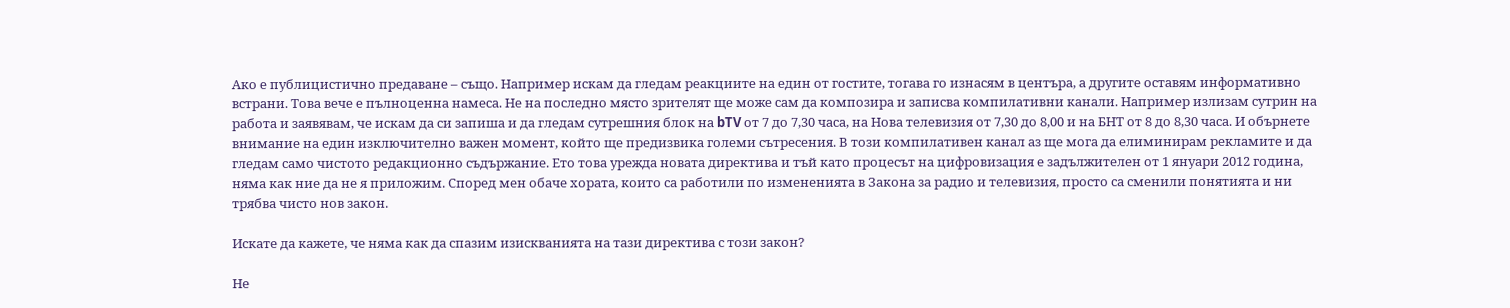Ако е публицистично предаване – също. Например искам да гледам реакциите на един от гостите, тогава го изнасям в центъра, а другите оставям информативно встрани. Това вече е пълноценна намеса. Не на последно място зрителят ще може сам да композира и записва компилативни канали. Например излизам сутрин на работа и заявявам, че искам да си запиша и да гледам сутрешния блок на bTV от 7 до 7,30 часа, на Нова телевизия от 7,30 до 8,00 и на БНТ от 8 до 8,30 часа. И обърнете внимание на един изключително важен момент, който ще предизвика големи сътресения. В този компилативен канал аз ще мога да елиминирам рекламите и да гледам само чистото редакционно съдържание. Ето това урежда новата директива и тъй като процесът на цифровизация е задължителен от 1 януари 2012 година, няма как ние да не я приложим. Според мен обаче хората, които са работили по измененията в Закона за радио и телевизия, просто са сменили понятията и ни трябва чисто нов закон.

Искате да кажете, че няма как да спазим изискванията на тази директива с този закон?

Не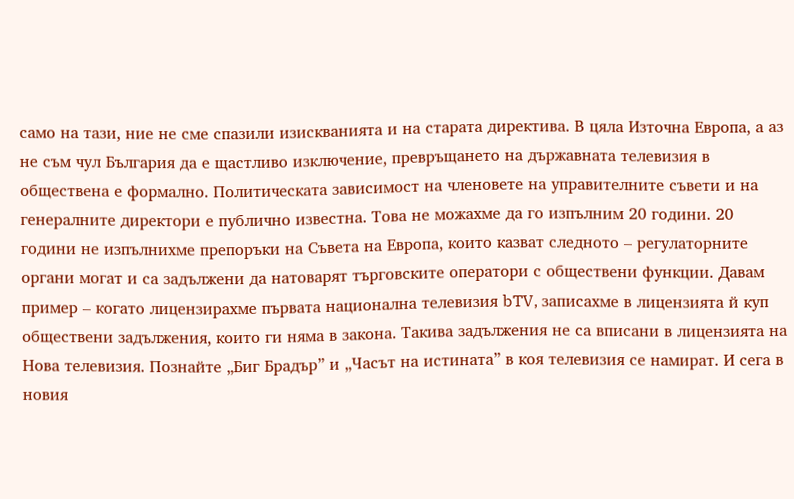само на тази, ние не сме спазили изискванията и на старата директива. В цяла Източна Европа, а аз не съм чул България да е щастливо изключение, превръщането на държавната телевизия в обществена е формално. Политическата зависимост на членовете на управителните съвети и на генералните директори е публично известна. Това не можахме да го изпълним 20 години. 20 години не изпълнихме препоръки на Съвета на Европа, които казват следното – регулаторните органи могат и са задължени да натоварят търговските оператори с обществени функции. Давам пример – когато лицензирахме първата национална телевизия bTV, записахме в лицензията й куп обществени задължения, които ги няма в закона. Такива задължения не са вписани в лицензията на Нова телевизия. Познайте „Биг Брадър” и „Часът на истината” в коя телевизия се намират. И сега в новия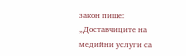закон пише: „Доставчиците на медийни услуги са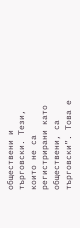обществени и търговски. Тези, които не са регистрирани като обществени, са търговски”. Това е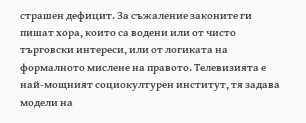страшен дефицит. За съжаление законите ги пишат хора, които са водени или от чисто търговски интереси, или от логиката на формалното мислене на правото. Телевизията е най-мощният социокултурен институт, тя задава модели на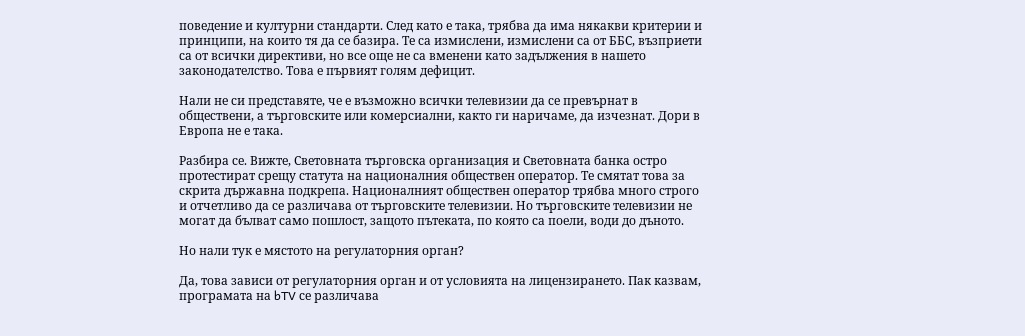поведение и културни стандарти. След като е така, трябва да има някакви критерии и принципи, на които тя да се базира. Те са измислени, измислени са от ББС, възприети са от всички директиви, но все още не са вменени като задължения в нашето законодателство. Това е първият голям дефицит.

Нали не си представяте, че е възможно всички телевизии да се превърнат в обществени, а търговските или комерсиални, както ги наричаме, да изчезнат. Дори в Европа не е така.

Разбира се. Вижте, Световната търговска организация и Световната банка остро протестират срещу статута на националния обществен оператор. Те смятат това за скрита държавна подкрепа. Националният обществен оператор трябва много строго и отчетливо да се различава от търговските телевизии. Но търговските телевизии не могат да бълват само пошлост, защото пътеката, по която са поели, води до дъното.

Но нали тук е мястото на регулаторния орган?

Да, това зависи от регулаторния орган и от условията на лицензирането. Пак казвам, програмата на bTV се различава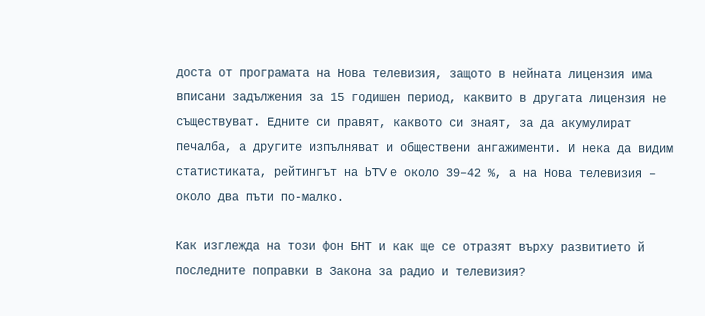доста от програмата на Нова телевизия, защото в нейната лицензия има вписани задължения за 15 годишен период, каквито в другата лицензия не съществуват. Едните си правят, каквото си знаят, за да акумулират печалба, а другите изпълняват и обществени ангажименти. И нека да видим статистиката, рейтингът на bTV е около 39–42 %, а на Нова телевизия – около два пъти по-малко.

Как изглежда на този фон БНТ и как ще се отразят върху развитието й последните поправки в Закона за радио и телевизия?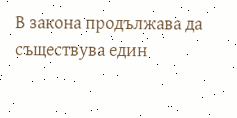В закона продължава да съществува един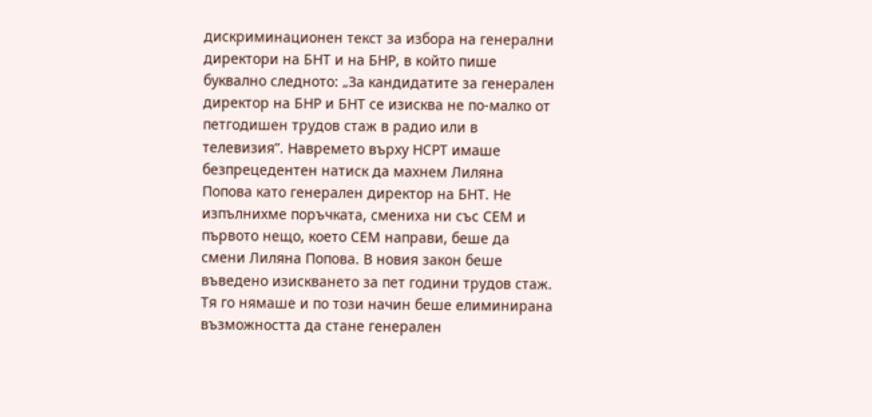дискриминационен текст за избора на генерални директори на БНТ и на БНР, в който пише буквално следното: „За кандидатите за генерален директор на БНР и БНТ се изисква не по-малко от петгодишен трудов стаж в радио или в телевизия”. Навремето върху НСРТ имаше безпрецедентен натиск да махнем Лиляна Попова като генерален директор на БНТ. Не изпълнихме поръчката, смениха ни със СЕМ и първото нещо, което СЕМ направи, беше да смени Лиляна Попова. В новия закон беше въведено изискването за пет години трудов стаж. Тя го нямаше и по този начин беше елиминирана възможността да стане генерален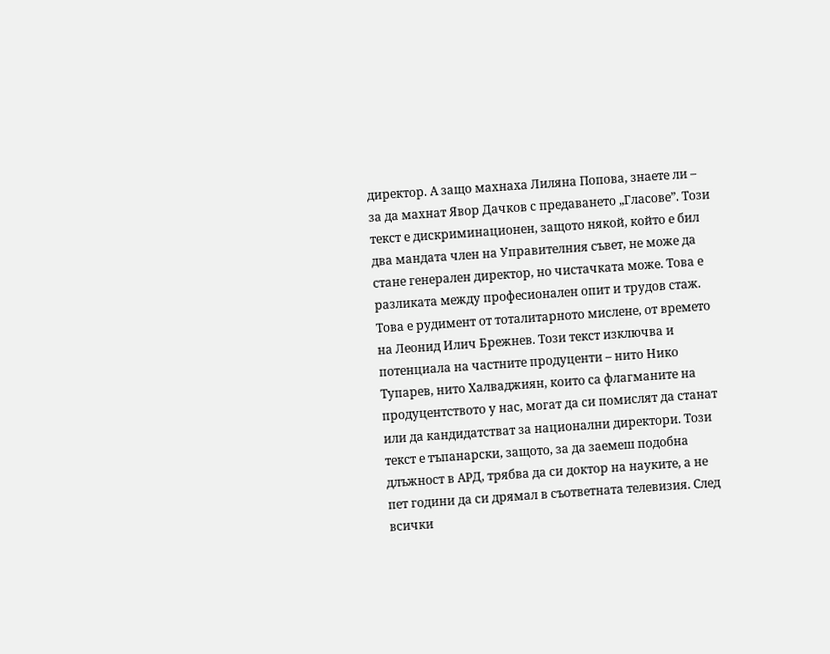директор. А защо махнаха Лиляна Попова, знаете ли – за да махнат Явор Дачков с предаването „Гласове”. Този текст е дискриминационен, защото някой, който е бил два мандата член на Управителния съвет, не може да стане генерален директор, но чистачката може. Това е разликата между професионален опит и трудов стаж. Това е рудимент от тоталитарното мислене, от времето на Леонид Илич Брежнев. Този текст изключва и потенциала на частните продуценти – нито Нико Тупарев, нито Халваджиян, които са флагманите на продуцентството у нас, могат да си помислят да станат или да кандидатстват за национални директори. Този текст е тъпанарски, защото, за да заемеш подобна длъжност в АРД, трябва да си доктор на науките, а не пет години да си дрямал в съответната телевизия. След всички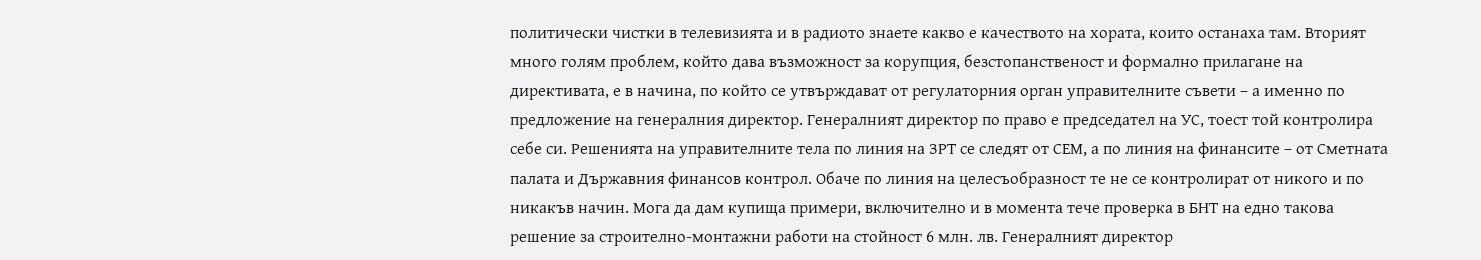политически чистки в телевизията и в радиото знаете какво е качеството на хората, които останаха там. Вторият много голям проблем, който дава възможност за корупция, безстопанственост и формално прилагане на директивата, е в начина, по който се утвърждават от регулаторния орган управителните съвети – а именно по предложение на генералния директор. Генералният директор по право е председател на УС, тоест той контролира себе си. Решенията на управителните тела по линия на ЗРТ се следят от СЕМ, а по линия на финансите – от Сметната палата и Държавния финансов контрол. Обаче по линия на целесъобразност те не се контролират от никого и по никакъв начин. Мога да дам купища примери, включително и в момента тече проверка в БНТ на едно такова решение за строително-монтажни работи на стойност 6 млн. лв. Генералният директор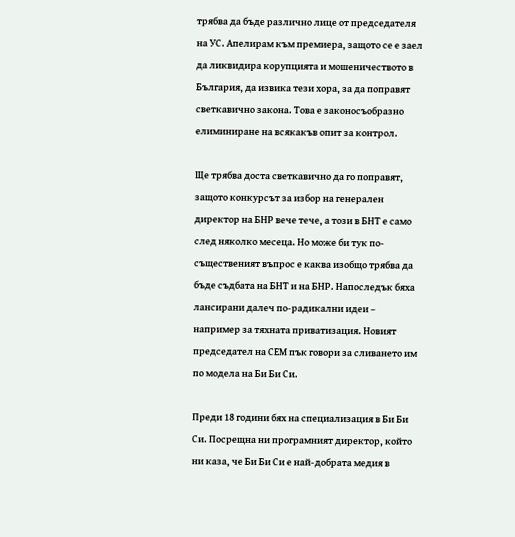трябва да бъде различно лице от председателя на УС. Апелирам към премиера, защото се е заел да ликвидира корупцията и мошеничеството в България, да извика тези хора, за да поправят светкавично закона. Това е законосъобразно елиминиране на всякакъв опит за контрол.

Ще трябва доста светкавично да го поправят, защото конкурсът за избор на генерален директор на БНР вече тече, а този в БНТ е само след няколко месеца. Но може би тук по-същественият въпрос е каква изобщо трябва да бъде съдбата на БНТ и на БНР. Напоследък бяха лансирани далеч по-радикални идеи – например за тяхната приватизация. Новият председател на СЕМ пък говори за сливането им по модела на Би Би Си.

Преди 18 години бях на специализация в Би Би Си. Посрещна ни програмният директор, който ни каза, че Би Би Си е най-добрата медия в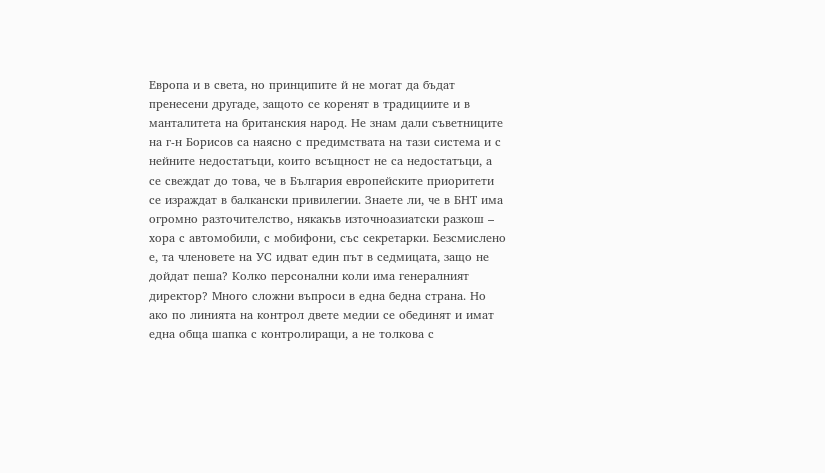Европа и в света, но принципите й не могат да бъдат пренесени другаде, защото се коренят в традициите и в манталитета на британския народ. Не знам дали съветниците на г-н Борисов са наясно с предимствата на тази система и с нейните недостатъци, които всъщност не са недостатъци, а се свеждат до това, че в България европейските приоритети се израждат в балкански привилегии. Знаете ли, че в БНТ има огромно разточителство, някакъв източноазиатски разкош – хора с автомобили, с мобифони, със секретарки. Безсмислено е, та членовете на УС идват един път в седмицата, защо не дойдат пеша? Колко персонални коли има генералният директор? Много сложни въпроси в една бедна страна. Но ако по линията на контрол двете медии се обединят и имат една обща шапка с контролиращи, а не толкова с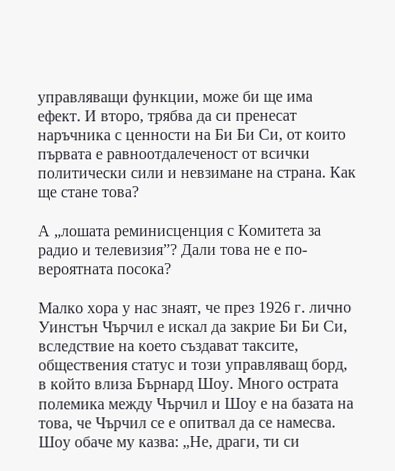управляващи функции, може би ще има ефект. И второ, трябва да си пренесат наръчника с ценности на Би Би Си, от които първата е равноотдалеченост от всички политически сили и невзимане на страна. Как ще стане това?

А „лошата реминисценция с Комитета за радио и телевизия”? Дали това не е по-вероятната посока?

Малко хора у нас знаят, че през 1926 г. лично Уинстън Чърчил е искал да закрие Би Би Си, вследствие на което създават таксите, обществения статус и този управляващ борд, в който влиза Бърнард Шоу. Много острата полемика между Чърчил и Шоу е на базата на това, че Чърчил се е опитвал да се намесва. Шоу обаче му казва: „Не, драги, ти си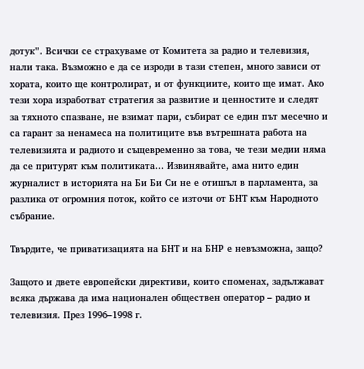дотук”. Всички се страхуваме от Комитета за радио и телевизия, нали така. Възможно е да се изроди в тази степен, много зависи от хората, които ще контролират, и от функциите, които ще имат. Ако тези хора изработват стратегия за развитие и ценностите и следят за тяхното спазване, не взимат пари, събират се един път месечно и са гарант за ненамеса на политиците във вътрешната работа на телевизията и радиото и същевременно за това, че тези медии няма да се притурят към политиката… Извинявайте, ама нито един журналист в историята на Би Би Си не е отишъл в парламента, за разлика от огромния поток, който се източи от БНТ към Народното събрание.

Твърдите, че приватизацията на БНТ и на БНР е невъзможна, защо?

Защото и двете европейски директиви, които споменах, задължават всяка държава да има национален обществен оператор – радио и телевизия. През 1996–1998 г.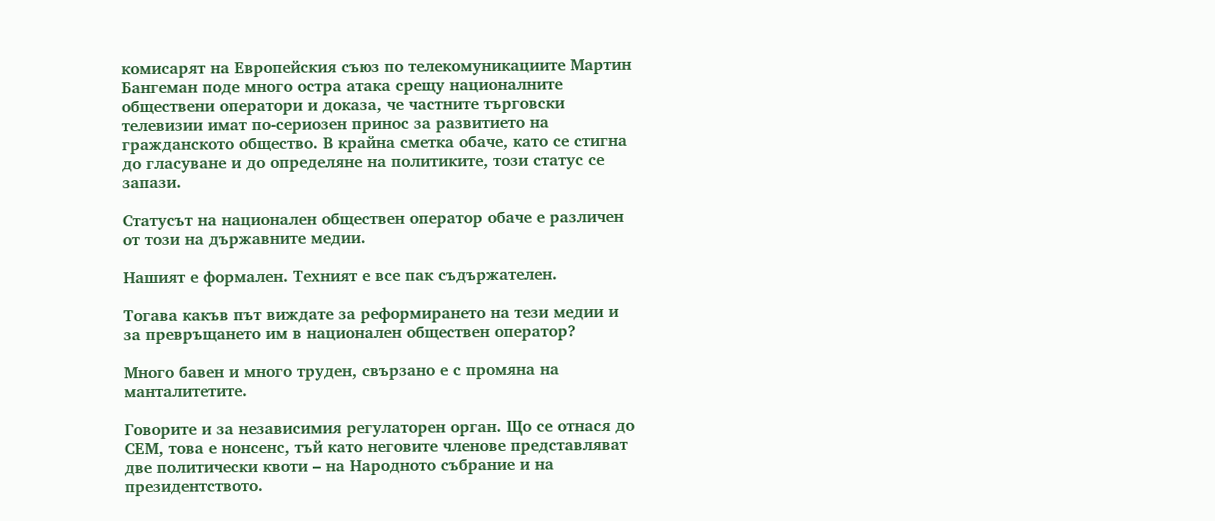комисарят на Европейския съюз по телекомуникациите Мартин Бангеман поде много остра атака срещу националните обществени оператори и доказа, че частните търговски телевизии имат по-сериозен принос за развитието на гражданското общество. В крайна сметка обаче, като се стигна до гласуване и до определяне на политиките, този статус се запази.

Статусът на национален обществен оператор обаче е различен от този на държавните медии.

Нашият е формален. Техният е все пак съдържателен.

Тогава какъв път виждате за реформирането на тези медии и за превръщането им в национален обществен оператор?

Много бавен и много труден, свързано е с промяна на манталитетите.

Говорите и за независимия регулаторен орган. Що се отнася до СЕМ, това е нонсенс, тъй като неговите членове представляват две политически квоти – на Народното събрание и на президентството.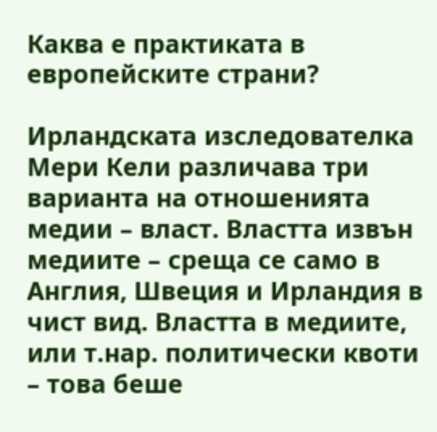Каква е практиката в европейските страни?

Ирландската изследователка Мери Кели различава три варианта на отношенията медии – власт. Властта извън медиите – среща се само в Англия, Швеция и Ирландия в чист вид. Властта в медиите, или т.нар. политически квоти – това беше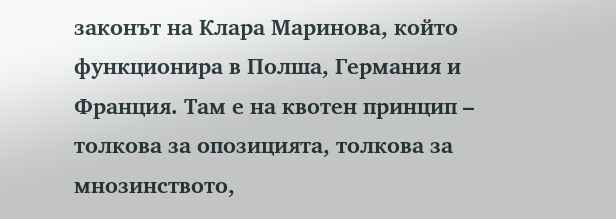законът на Клара Маринова, който функционира в Полша, Германия и Франция. Там е на квотен принцип – толкова за опозицията, толкова за мнозинството,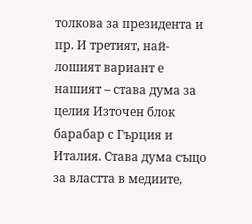толкова за президента и пр. И третият, най-лошият вариант е нашият – става дума за целия Източен блок барабар с Гърция и Италия. Става дума също за властта в медиите,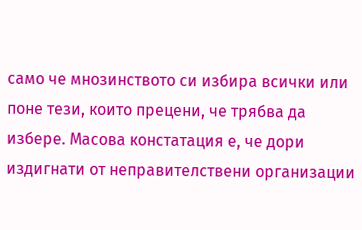само че мнозинството си избира всички или поне тези, които прецени, че трябва да избере. Масова констатация е, че дори издигнати от неправителствени организации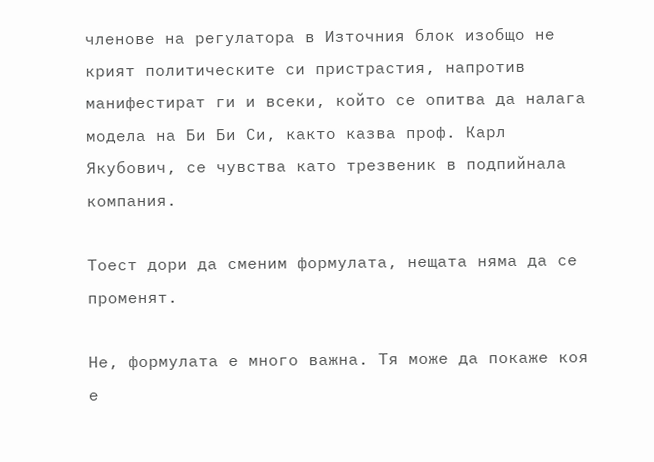членове на регулатора в Източния блок изобщо не крият политическите си пристрастия, напротив манифестират ги и всеки, който се опитва да налага модела на Би Би Си, както казва проф. Карл Якубович, се чувства като трезвеник в подпийнала компания.

Тоест дори да сменим формулата, нещата няма да се променят.

Не, формулата е много важна. Тя може да покаже коя е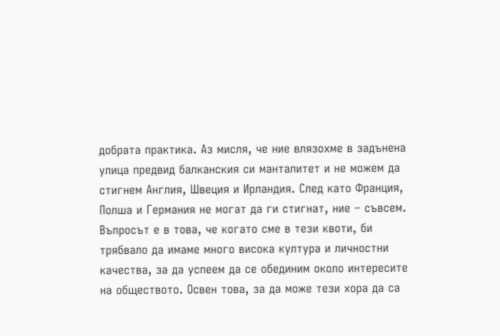добрата практика. Аз мисля, че ние влязохме в задънена улица предвид балканския си манталитет и не можем да стигнем Англия, Швеция и Ирландия. След като Франция, Полша и Германия не могат да ги стигнат, ние – съвсем. Въпросът е в това, че когато сме в тези квоти, би трябвало да имаме много висока култура и личностни качества, за да успеем да се обединим около интересите на обществото. Освен това, за да може тези хора да са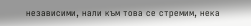независими, нали към това се стремим, нека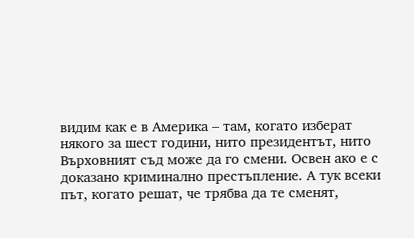видим как е в Америка – там, когато изберат някого за шест години, нито президентът, нито Върховният съд може да го смени. Освен ако е с доказано криминално престъпление. А тук всеки път, когато решат, че трябва да те сменят,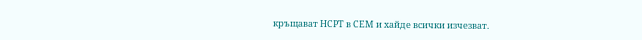кръщават НСРТ в СЕМ и хайде всички изчезват.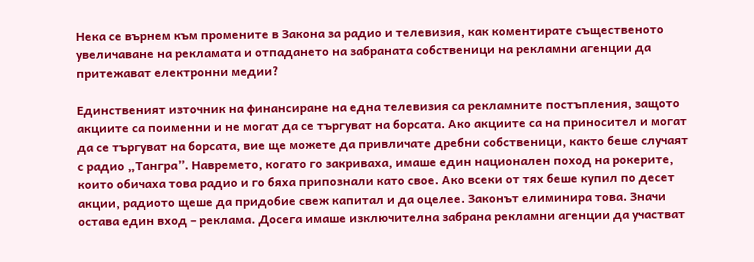Нека се върнем към промените в Закона за радио и телевизия, как коментирате същественото увеличаване на рекламата и отпадането на забраната собственици на рекламни агенции да притежават електронни медии?

Единственият източник на финансиране на една телевизия са рекламните постъпления, защото акциите са поименни и не могат да се търгуват на борсата. Ако акциите са на приносител и могат да се търгуват на борсата, вие ще можете да привличате дребни собственици, както беше случаят с радио „Тангра”. Навремето, когато го закриваха, имаше един национален поход на рокерите, които обичаха това радио и го бяха припознали като свое. Ако всеки от тях беше купил по десет акции, радиото щеше да придобие свеж капитал и да оцелее. Законът елиминира това. Значи остава един вход – реклама. Досега имаше изключителна забрана рекламни агенции да участват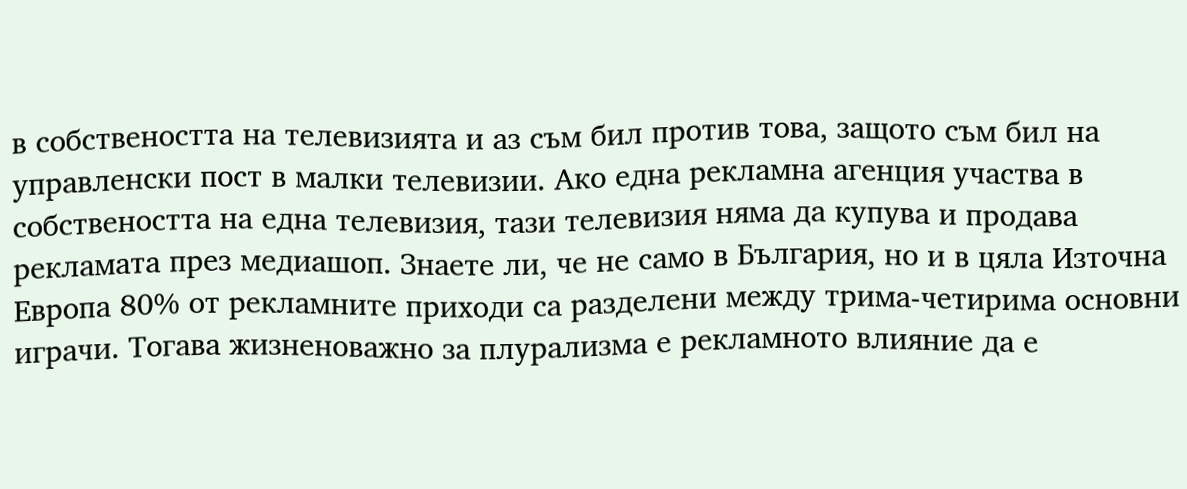в собствеността на телевизията и аз съм бил против това, защото съм бил на управленски пост в малки телевизии. Ако една рекламна агенция участва в собствеността на една телевизия, тази телевизия няма да купува и продава рекламата през медиашоп. Знаете ли, че не само в България, но и в цяла Източна Европа 80% от рекламните приходи са разделени между трима-четирима основни играчи. Тогава жизненоважно за плурализма е рекламното влияние да е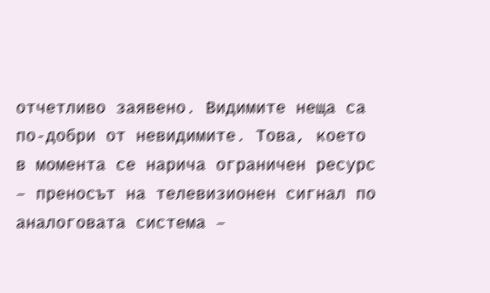отчетливо заявено. Видимите неща са по-добри от невидимите. Това, което в момента се нарича ограничен ресурс – преносът на телевизионен сигнал по аналоговата система –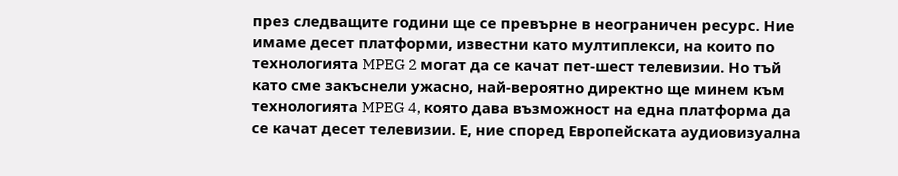през следващите години ще се превърне в неограничен ресурс. Ние имаме десет платформи, известни като мултиплекси, на които по технологията MPEG 2 могат да се качат пет-шест телевизии. Но тъй като сме закъснели ужасно, най-вероятно директно ще минем към технологията MPEG 4, която дава възможност на една платформа да се качат десет телевизии. Е, ние според Европейската аудиовизуална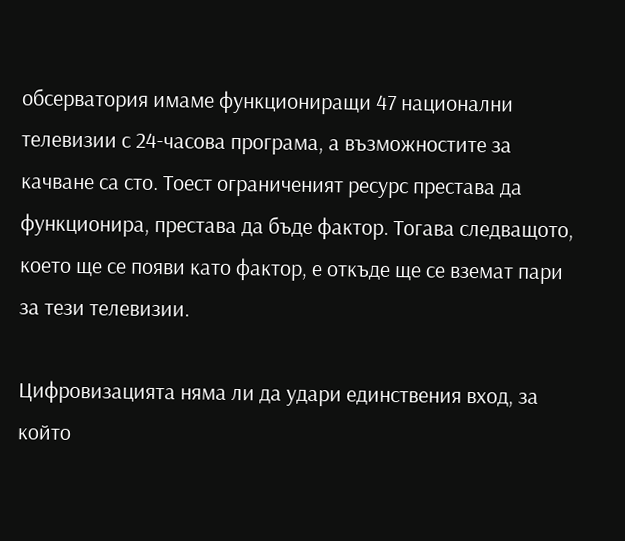обсерватория имаме функциониращи 47 национални телевизии с 24-часова програма, а възможностите за качване са сто. Тоест ограниченият ресурс престава да функционира, престава да бъде фактор. Тогава следващото, което ще се появи като фактор, е откъде ще се вземат пари за тези телевизии.

Цифровизацията няма ли да удари единствения вход, за който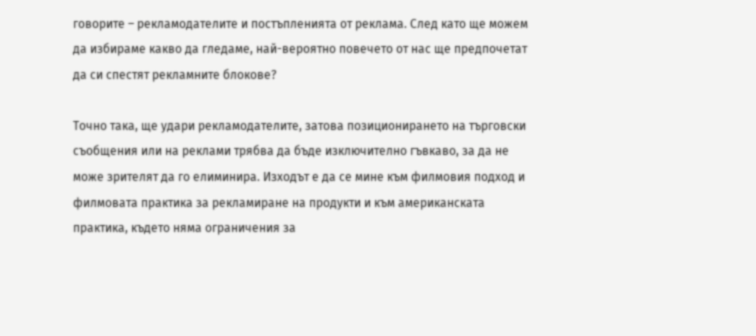говорите – рекламодателите и постъпленията от реклама. След като ще можем да избираме какво да гледаме, най-вероятно повечето от нас ще предпочетат да си спестят рекламните блокове?

Точно така, ще удари рекламодателите, затова позиционирането на търговски съобщения или на реклами трябва да бъде изключително гъвкаво, за да не може зрителят да го елиминира. Изходът е да се мине към филмовия подход и филмовата практика за рекламиране на продукти и към американската практика, където няма ограничения за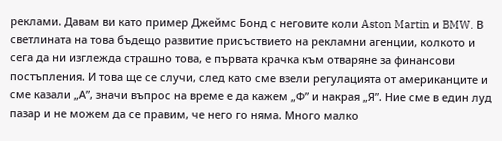реклами. Давам ви като пример Джеймс Бонд с неговите коли Aston Martin и BMW. В светлината на това бъдещо развитие присъствието на рекламни агенции, колкото и сега да ни изглежда страшно това, е първата крачка към отваряне за финансови постъпления. И това ще се случи, след като сме взели регулацията от американците и сме казали „А”, значи въпрос на време е да кажем „Ф” и накрая „Я”. Ние сме в един луд пазар и не можем да се правим, че него го няма. Много малко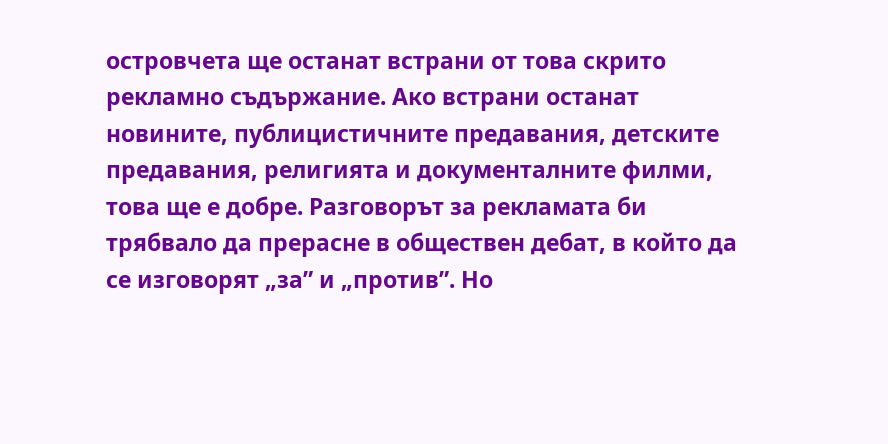островчета ще останат встрани от това скрито рекламно съдържание. Ако встрани останат новините, публицистичните предавания, детските предавания, религията и документалните филми, това ще е добре. Разговорът за рекламата би трябвало да прерасне в обществен дебат, в който да се изговорят „за” и „против”. Но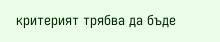критерият трябва да бъде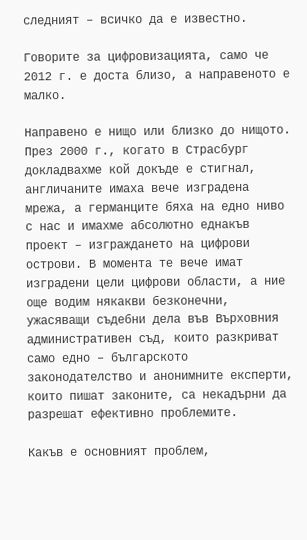следният – всичко да е известно.

Говорите за цифровизацията, само че 2012 г. е доста близо, а направеното е малко.

Направено е нищо или близко до нищото. През 2000 г., когато в Страсбург докладвахме кой докъде е стигнал, англичаните имаха вече изградена мрежа, а германците бяха на едно ниво с нас и имахме абсолютно еднакъв проект – изграждането на цифрови острови. В момента те вече имат изградени цели цифрови области, а ние още водим някакви безконечни, ужасяващи съдебни дела във Върховния административен съд, които разкриват само едно – българското законодателство и анонимните експерти, които пишат законите, са некадърни да разрешат ефективно проблемите.

Какъв е основният проблем,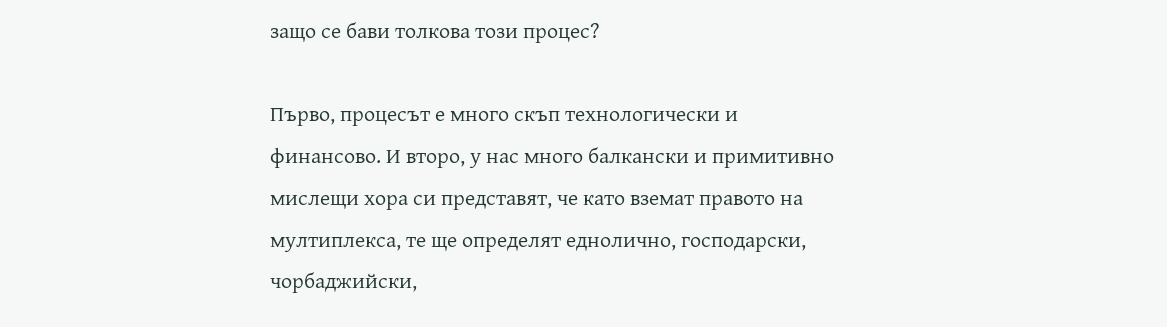защо се бави толкова този процес?

Първо, процесът е много скъп технологически и финансово. И второ, у нас много балкански и примитивно мислещи хора си представят, че като вземат правото на мултиплекса, те ще определят еднолично, господарски, чорбаджийски,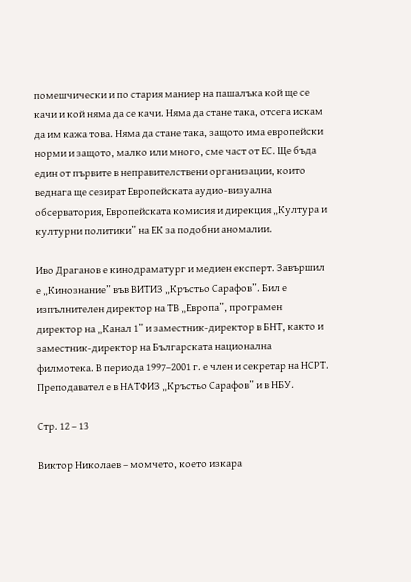помешчически и по стария маниер на пашалъка кой ще се качи и кой няма да се качи. Няма да стане така, отсега искам да им кажа това. Няма да стане така, защото има европейски норми и защото, малко или много, сме част от ЕС. Ще бъда един от първите в неправителствени организации, които веднага ще сезират Европейската аудио-визуална обсерватория, Европейската комисия и дирекция „Култура и културни политики” на ЕК за подобни аномалии.

Иво Драганов е кинодраматург и медиен експерт. Завършил е „Кинознание” във ВИТИЗ „Кръстьо Сарафов”. Бил е изпълнителен директор на ТВ „Европа”, програмен директор на „Канал 1” и заместник-директор в БНТ, както и заместник-директор на Българската национална филмотека. В периода 1997–2001 г. е член и секретар на НСРТ. Преподавател е в НАТФИЗ „Кръстьо Сарафов” и в НБУ.

Стр. 12 – 13

Виктор Николаев – момчето, което изкара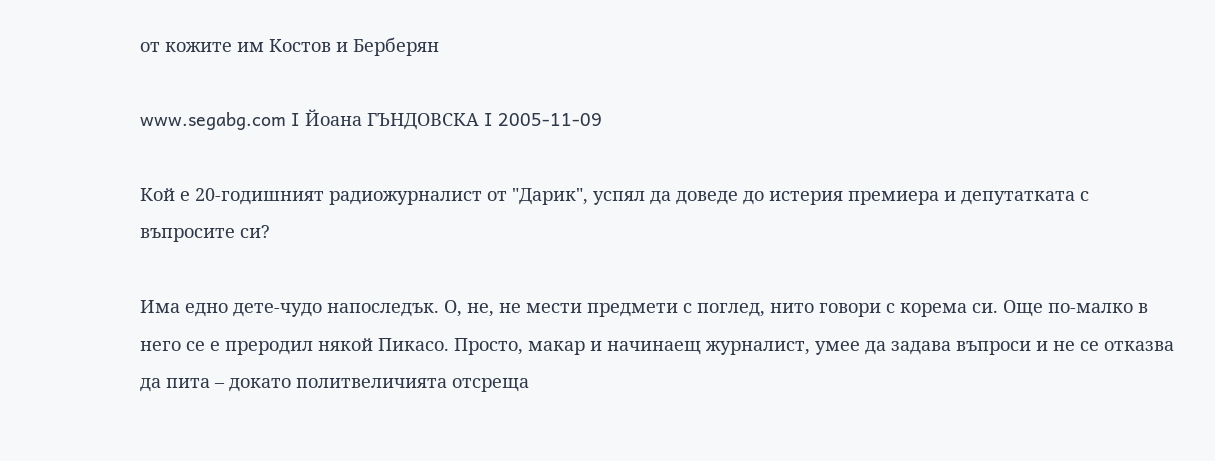от кожите им Костов и Берберян

www.segabg.com I Йоана ГЪНДОВСКА I 2005-11-09

Кой е 20-годишният радиожурналист от "Дарик", успял да доведе до истерия премиера и депутатката с въпросите си?

Има едно дете-чудо напоследък. О, не, не мести предмети с поглед, нито говори с корема си. Още по-малко в него се е преродил някой Пикасо. Просто, макар и начинаещ журналист, умее да задава въпроси и не се отказва да пита – докато политвеличията отсреща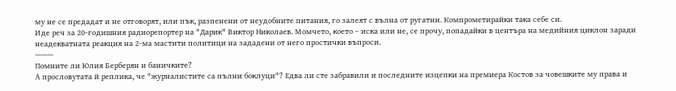му не се предадат и не отговорят, или пък, разпенени от неудобните питания, го залеят с вълна от ругатни. Компрометирайки така себе си.
Иде реч за 20-годишния радиорепортер на "Дарик" Виктор Николаев. Момчето, което – иска или не, се прочу, попадайки в центъра на медийния циклон заради неадекватната реакция на 2-ма мастити политици на зададени от него простички въпроси.
———
Помните ли Юлия Берберян и баничките?
А прословутата й реплика, че "журналистите са пълни боклуци"? Едва ли сте забравили и последните изцепки на премиера Костов за човешките му права и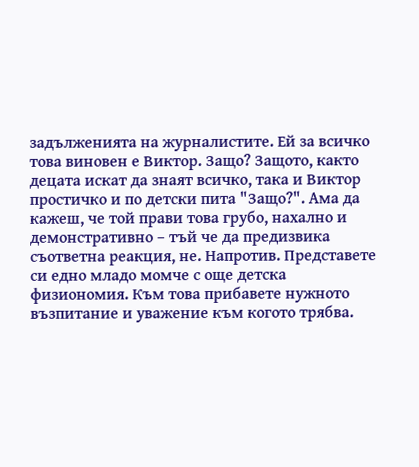задълженията на журналистите. Ей за всичко това виновен е Виктор. Защо? Защото, както децата искат да знаят всичко, така и Виктор простичко и по детски пита "Защо?". Ама да кажеш, че той прави това грубо, нахално и демонстративно – тъй че да предизвика съответна реакция, не. Напротив. Представете си едно младо момче с още детска физиономия. Към това прибавете нужното възпитание и уважение към когото трябва.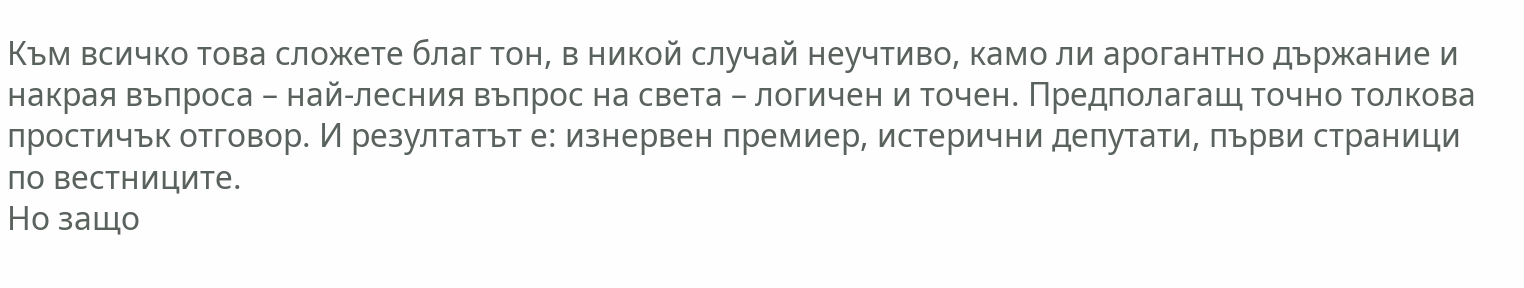Към всичко това сложете благ тон, в никой случай неучтиво, камо ли арогантно държание и накрая въпроса – най-лесния въпрос на света – логичен и точен. Предполагащ точно толкова простичък отговор. И резултатът е: изнервен премиер, истерични депутати, първи страници по вестниците.
Но защо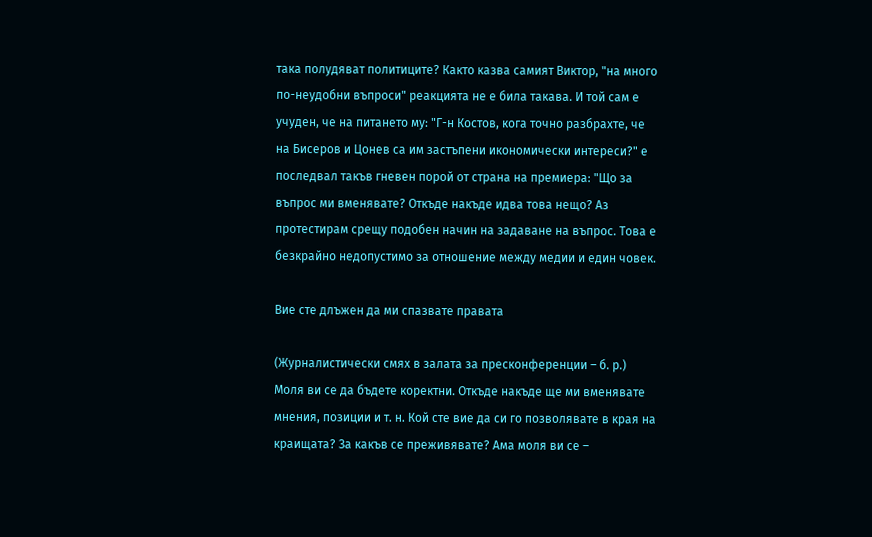така полудяват политиците? Както казва самият Виктор, "на много по-неудобни въпроси" реакцията не е била такава. И той сам е учуден, че на питането му: "Г-н Костов, кога точно разбрахте, че на Бисеров и Цонев са им застъпени икономически интереси?" е последвал такъв гневен порой от страна на премиера: "Що за въпрос ми вменявате? Откъде накъде идва това нещо? Аз протестирам срещу подобен начин на задаване на въпрос. Това е безкрайно недопустимо за отношение между медии и един човек.

Вие сте длъжен да ми спазвате правата

(Журналистически смях в залата за пресконференции – б. р.) Моля ви се да бъдете коректни. Откъде накъде ще ми вменявате мнения, позиции и т. н. Кой сте вие да си го позволявате в края на краищата? За какъв се преживявате? Ама моля ви се –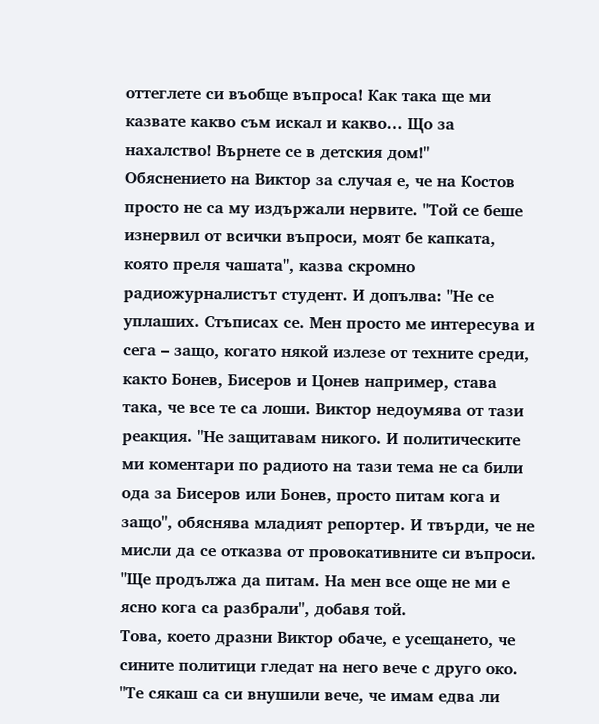оттеглете си въобще въпроса! Как така ще ми казвате какво съм искал и какво… Що за нахалство! Върнете се в детския дом!"
Обяснението на Виктор за случая е, че на Костов просто не са му издържали нервите. "Той се беше изнервил от всички въпроси, моят бе капката, която преля чашата", казва скромно радиожурналистът студент. И допълва: "Не се уплаших. Стъписах се. Мен просто ме интересува и сега – защо, когато някой излезе от техните среди, както Бонев, Бисеров и Цонев например, става така, че все те са лоши. Виктор недоумява от тази реакция. "Не защитавам никого. И политическите ми коментари по радиото на тази тема не са били ода за Бисеров или Бонев, просто питам кога и защо", обяснява младият репортер. И твърди, че не мисли да се отказва от провокативните си въпроси. "Ще продължа да питам. На мен все още не ми е ясно кога са разбрали", добавя той.
Това, което дразни Виктор обаче, е усещането, че сините политици гледат на него вече с друго око. "Те сякаш са си внушили вече, че имам едва ли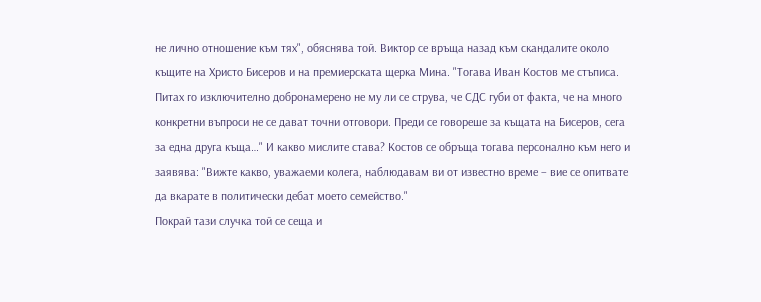не лично отношение към тях", обяснява той. Виктор се връща назад към скандалите около къщите на Христо Бисеров и на премиерската щерка Мина. "Тогава Иван Костов ме стъписа. Питах го изключително добронамерено не му ли се струва, че СДС губи от факта, че на много конкретни въпроси не се дават точни отговори. Преди се говореше за къщата на Бисеров, сега за една друга къща…" И какво мислите става? Костов се обръща тогава персонално към него и заявява: "Вижте какво, уважаеми колега, наблюдавам ви от известно време – вие се опитвате да вкарате в политически дебат моето семейство."
Покрай тази случка той се сеща и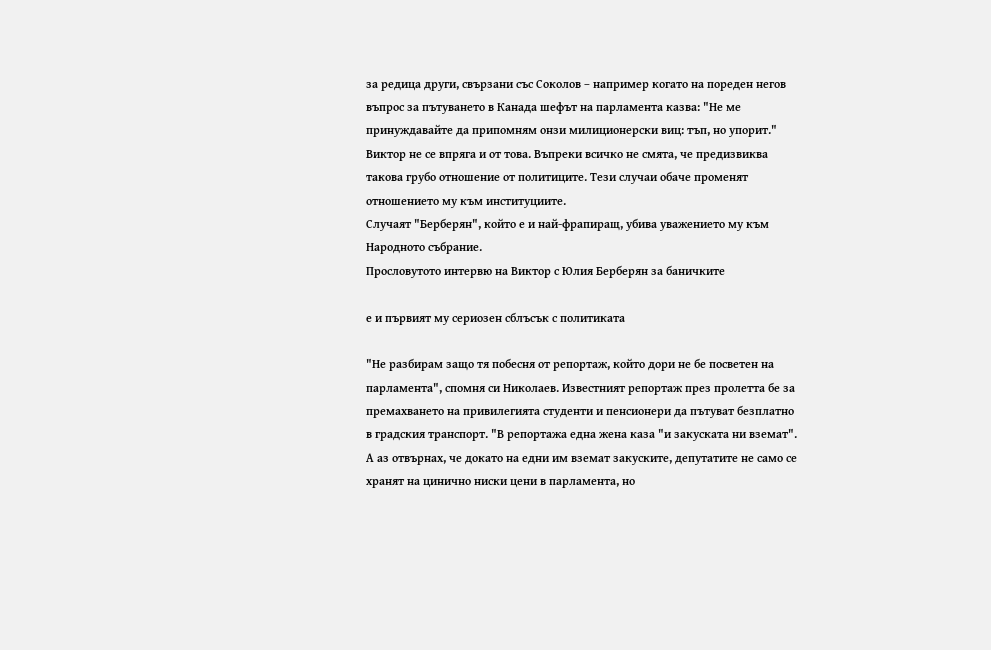за редица други, свързани със Соколов – например когато на пореден негов въпрос за пътуването в Канада шефът на парламента казва: "Не ме принуждавайте да припомням онзи милиционерски виц: тъп, но упорит."
Виктор не се впряга и от това. Въпреки всичко не смята, че предизвиква такова грубо отношение от политиците. Тези случаи обаче променят отношението му към институциите.
Случаят "Берберян", който е и най-фрапиращ, убива уважението му към Народното събрание.
Прословутото интервю на Виктор с Юлия Берберян за баничките

е и първият му сериозен сблъсък с политиката

"Не разбирам защо тя побесня от репортаж, който дори не бе посветен на парламента", спомня си Николаев. Известният репортаж през пролетта бе за премахването на привилегията студенти и пенсионери да пътуват безплатно в градския транспорт. "В репортажа една жена каза "и закуската ни вземат". А аз отвърнах, че докато на едни им вземат закуските, депутатите не само се хранят на цинично ниски цени в парламента, но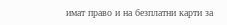имат право и на безплатни карти за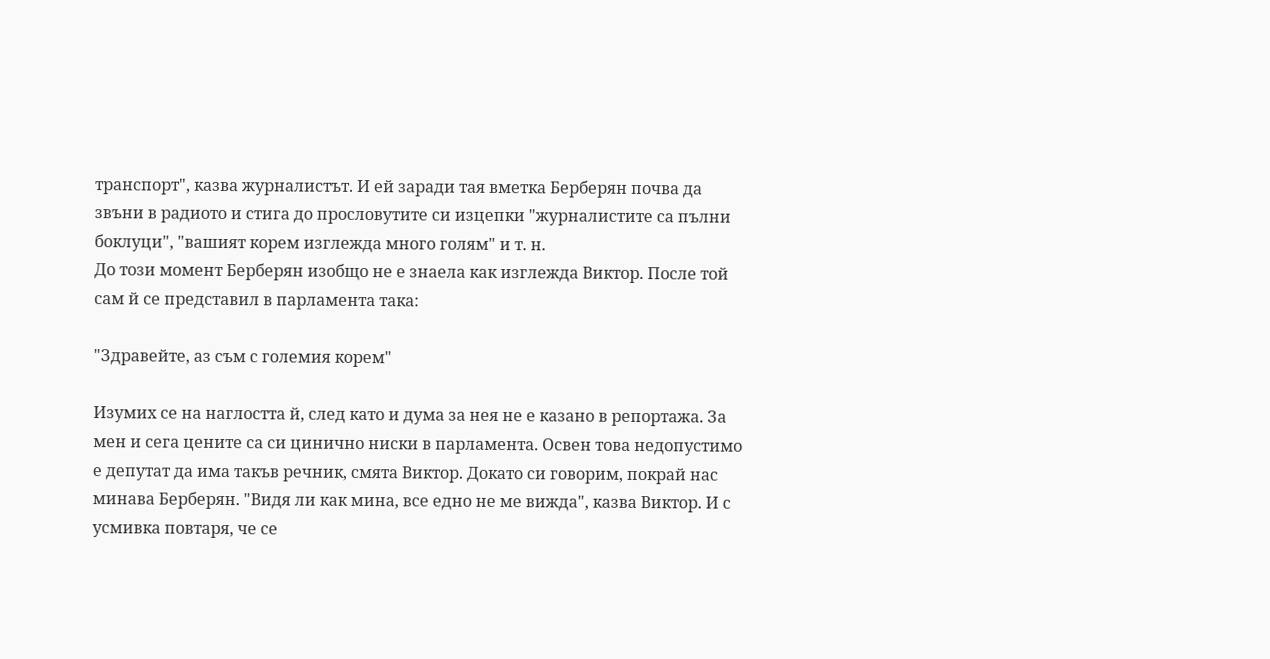транспорт", казва журналистът. И ей заради тая вметка Берберян почва да звъни в радиото и стига до прословутите си изцепки "журналистите са пълни боклуци", "вашият корем изглежда много голям" и т. н.
До този момент Берберян изобщо не е знаела как изглежда Виктор. После той сам й се представил в парламента така:

"Здравейте, аз съм с големия корем"

Изумих се на наглостта й, след като и дума за нея не е казано в репортажа. За мен и сега цените са си цинично ниски в парламента. Освен това недопустимо е депутат да има такъв речник, смята Виктор. Докато си говорим, покрай нас минава Берберян. "Видя ли как мина, все едно не ме вижда", казва Виктор. И с усмивка повтаря, че се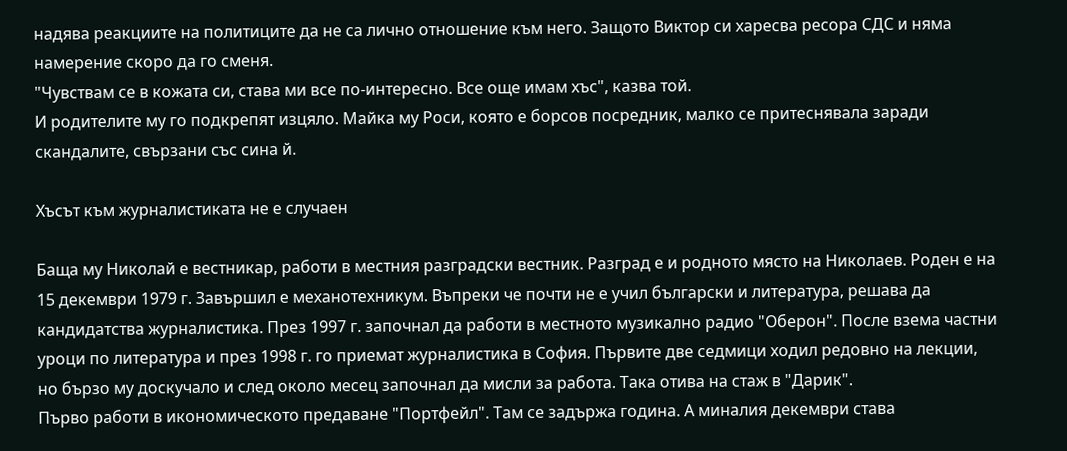надява реакциите на политиците да не са лично отношение към него. Защото Виктор си харесва ресора СДС и няма намерение скоро да го сменя.
"Чувствам се в кожата си, става ми все по-интересно. Все още имам хъс", казва той.
И родителите му го подкрепят изцяло. Майка му Роси, която е борсов посредник, малко се притеснявала заради скандалите, свързани със сина й.

Хъсът към журналистиката не е случаен

Баща му Николай е вестникар, работи в местния разградски вестник. Разград е и родното място на Николаев. Роден е на 15 декември 1979 г. Завършил е механотехникум. Въпреки че почти не е учил български и литература, решава да кандидатства журналистика. През 1997 г. започнал да работи в местното музикално радио "Оберон". После взема частни уроци по литература и през 1998 г. го приемат журналистика в София. Първите две седмици ходил редовно на лекции, но бързо му доскучало и след около месец започнал да мисли за работа. Така отива на стаж в "Дарик".
Първо работи в икономическото предаване "Портфейл". Там се задържа година. А миналия декември става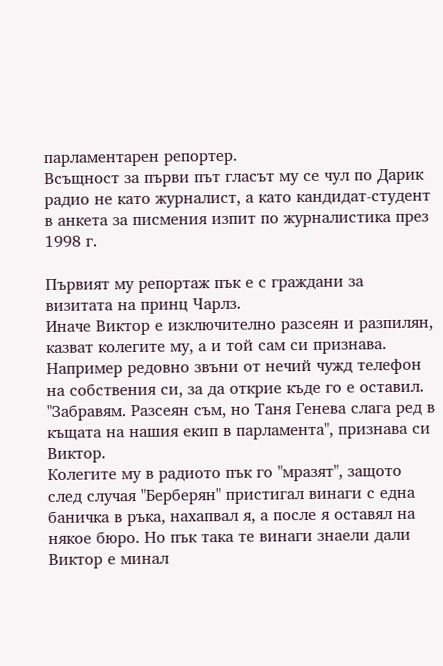парламентарен репортер.
Всъщност за първи път гласът му се чул по Дарик радио не като журналист, а като кандидат-студент в анкета за писмения изпит по журналистика през 1998 г.

Първият му репортаж пък е с граждани за визитата на принц Чарлз.
Иначе Виктор е изключително разсеян и разпилян, казват колегите му, а и той сам си признава. Например редовно звъни от нечий чужд телефон на собствения си, за да открие къде го е оставил. "Забравям. Разсеян съм, но Таня Генева слага ред в къщата на нашия екип в парламента", признава си Виктор.
Колегите му в радиото пък го "мразят", защото след случая "Берберян" пристигал винаги с една баничка в ръка, нахапвал я, а после я оставял на някое бюро. Но пък така те винаги знаели дали Виктор е минал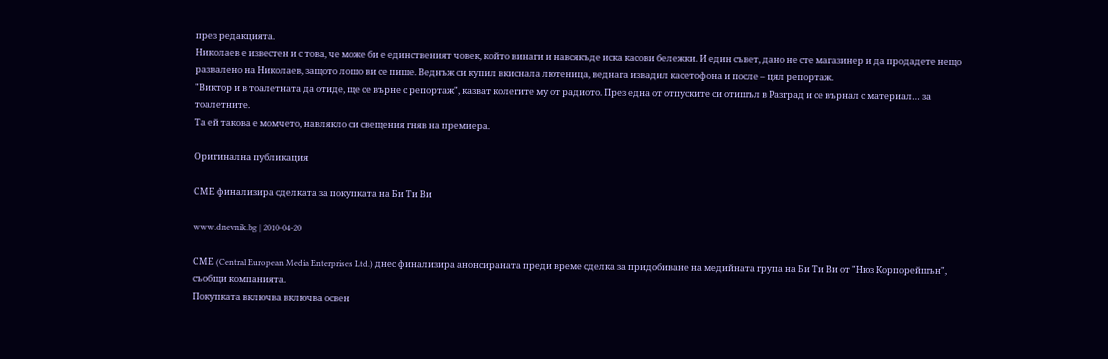през редакцията.
Николаев е известен и с това, че може би е единственият човек, който винаги и навсякъде иска касови бележки. И един съвет, дано не сте магазинер и да продадете нещо развалено на Николаев, защото лошо ви се пише. Веднъж си купил вкиснала лютеница, веднага извадил касетофона и после – цял репортаж.
"Виктор и в тоалетната да отиде, ще се върне с репортаж", казват колегите му от радиото. През една от отпуските си отишъл в Разград и се върнал с материал… за тоалетните.
Та ей такова е момчето, навлякло си свещения гняв на премиера.

Оригинална публикация

СМЕ финализира сделката за покупката на Би Ти Ви

www.dnevnik.bg | 2010-04-20

СМЕ (Central European Media Enterprises Ltd.) днес финализира анонсираната преди време сделка за придобиване на медийната група на Би Ти Ви от "Нюз Корпорейшън", съобщи компанията.
Покупката включва включва освен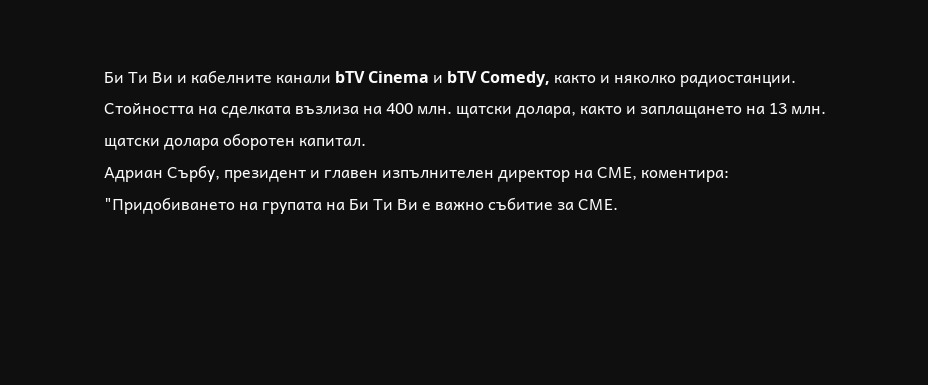Би Ти Ви и кабелните канали bTV Cinema и bTV Comedy, както и няколко радиостанции. Стойността на сделката възлиза на 400 млн. щатски долара, както и заплащането на 13 млн. щатски долара оборотен капитал.
Адриан Сърбу, президент и главен изпълнителен директор на СМЕ, коментира: "Придобиването на групата на Би Ти Ви е важно събитие за СМЕ.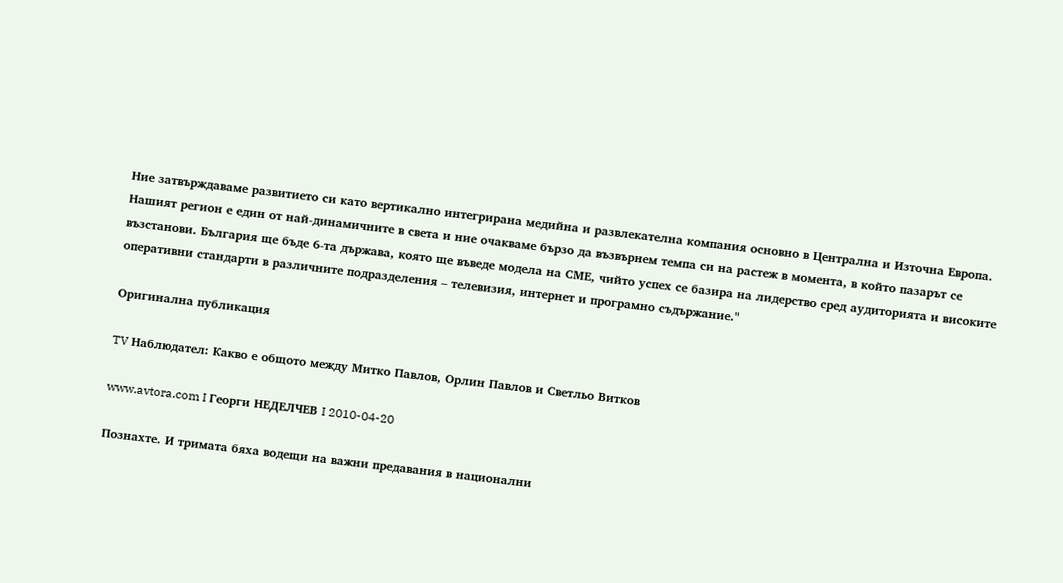Ние затвърждаваме развитието си като вертикално интегрирана медийна и развлекателна компания основно в Централна и Източна Европа. Нашият регион е един от най-динамичните в света и ние очакваме бързо да възвърнем темпа си на растеж в момента, в който пазарът се възстанови. България ще бъде 6-та държава, която ще въведе модела на СМЕ, чийто успех се базира на лидерство сред аудиторията и високите оперативни стандарти в различните подразделения – телевизия, интернет и програмно съдържание."

Оригинална публикация

TV Наблюдател: Какво е общото между Митко Павлов, Орлин Павлов и Светльо Витков

www.avtora.com I Георги НЕДЕЛЧЕВ I 2010-04-20

Познахте. И тримата бяха водещи на важни предавания в национални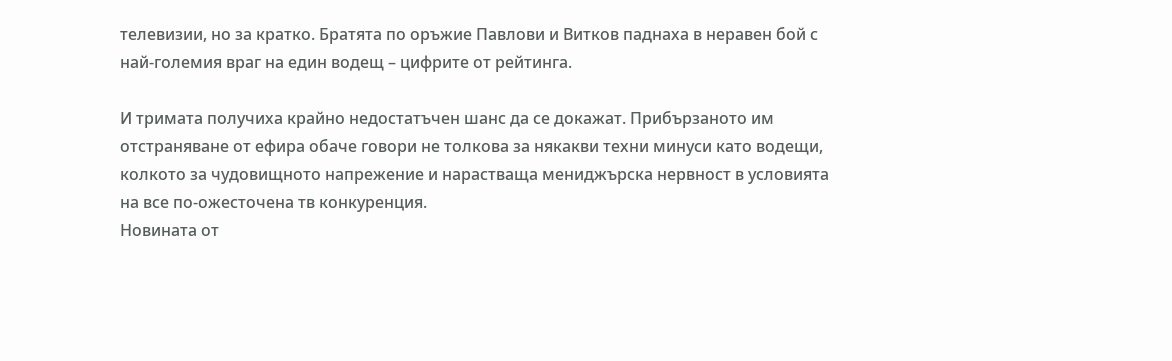телевизии, но за кратко. Братята по оръжие Павлови и Витков паднаха в неравен бой с най-големия враг на един водещ – цифрите от рейтинга.

И тримата получиха крайно недостатъчен шанс да се докажат. Прибързаното им отстраняване от ефира обаче говори не толкова за някакви техни минуси като водещи, колкото за чудовищното напрежение и нарастваща мениджърска нервност в условията на все по-ожесточена тв конкуренция.
Новината от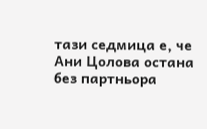тази седмица е, че Ани Цолова остана без партньора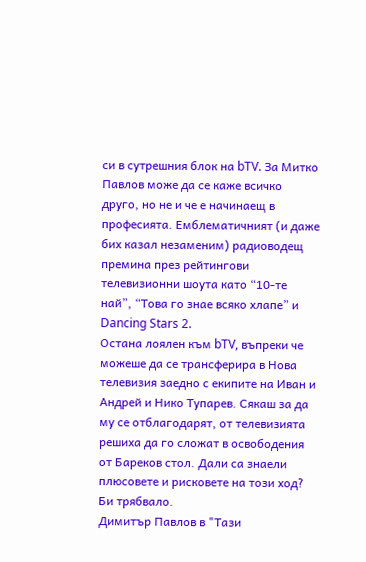си в сутрешния блок на bTV. За Митко Павлов може да се каже всичко друго, но не и че е начинаещ в професията. Емблематичният (и даже бих казал незаменим) радиоводещ премина през рейтингови телевизионни шоута като “10-те най”, “Това го знае всяко хлапе” и Dancing Stars 2.
Остана лоялен към bTV, въпреки че можеше да се трансферира в Нова телевизия заедно с екипите на Иван и Андрей и Нико Тупарев. Сякаш за да му се отблагодарят, от телевизията решиха да го сложат в освободения от Бареков стол. Дали са знаели плюсовете и рисковете на този ход? Би трябвало.
Димитър Павлов в "Тази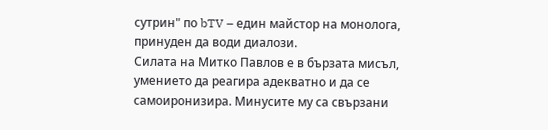сутрин" по bTV – един майстор на монолога, принуден да води диалози.
Силата на Митко Павлов е в бързата мисъл, умението да реагира адекватно и да се самоиронизира. Минусите му са свързани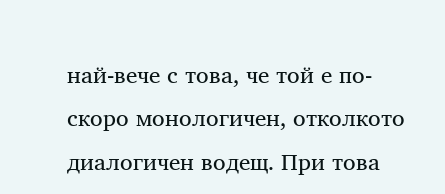най-вече с това, че той е по-скоро монологичен, отколкото диалогичен водещ. При това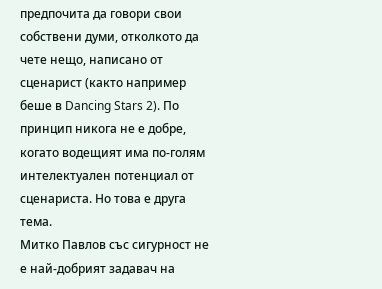предпочита да говори свои собствени думи, отколкото да чете нещо, написано от сценарист (както например беше в Dancing Stars 2). По принцип никога не е добре, когато водещият има по-голям интелектуален потенциал от сценариста. Но това е друга тема.
Митко Павлов със сигурност не е най-добрият задавач на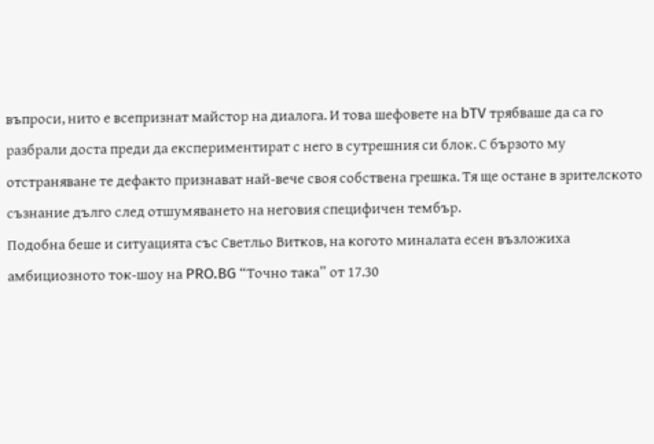въпроси, нито е всепризнат майстор на диалога. И това шефовете на bTV трябваше да са го разбрали доста преди да експериментират с него в сутрешния си блок. С бързото му отстраняване те дефакто признават най-вече своя собствена грешка. Тя ще остане в зрителското съзнание дълго след отшумяването на неговия специфичен тембър.
Подобна беше и ситуацията със Светльо Витков, на когото миналата есен възложиха амбициозното ток-шоу на PRO.BG “Точно така” от 17.30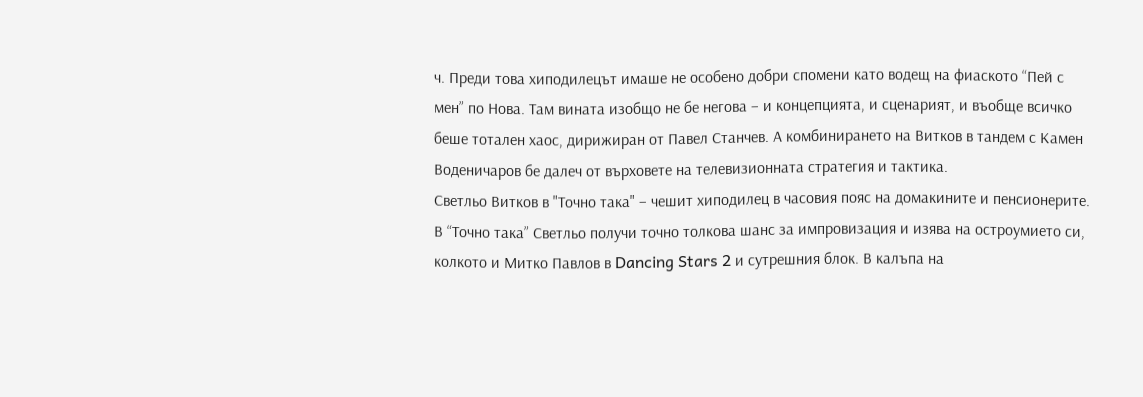ч. Преди това хиподилецът имаше не особено добри спомени като водещ на фиаското “Пей с мен” по Нова. Там вината изобщо не бе негова – и концепцията, и сценарият, и въобще всичко беше тотален хаос, дирижиран от Павел Станчев. А комбинирането на Витков в тандем с Камен Воденичаров бе далеч от върховете на телевизионната стратегия и тактика.
Светльо Витков в "Точно така" – чешит хиподилец в часовия пояс на домакините и пенсионерите.
В “Точно така” Светльо получи точно толкова шанс за импровизация и изява на остроумието си, колкото и Митко Павлов в Dancing Stars 2 и сутрешния блок. В калъпа на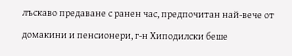лъскаво предаване с ранен час, предпочитан най-вече от домакини и пенсионери, г-н Хиподилски беше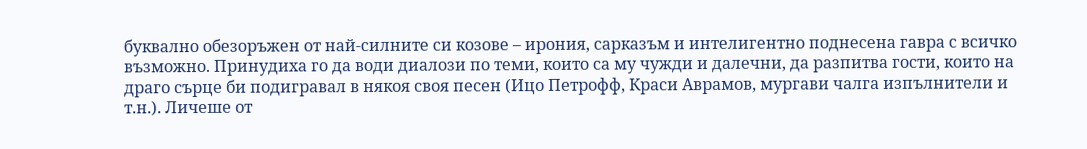буквално обезоръжен от най-силните си козове – ирония, сарказъм и интелигентно поднесена гавра с всичко възможно. Принудиха го да води диалози по теми, които са му чужди и далечни, да разпитва гости, които на драго сърце би подигравал в някоя своя песен (Ицо Петрофф, Краси Аврамов, мургави чалга изпълнители и т.н.). Личеше от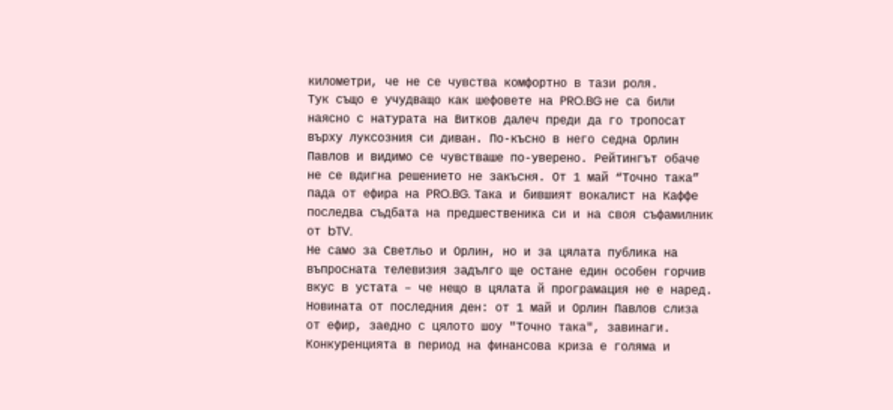километри, че не се чувства комфортно в тази роля.
Тук също е учудващо как шефовете на PRO.BG не са били наясно с натурата на Витков далеч преди да го тропосат върху луксозния си диван. По-късно в него седна Орлин Павлов и видимо се чувстваше по-уверено. Рейтингът обаче не се вдигна решението не закъсня. От 1 май “Точно така” пада от ефира на PRO.BG. Така и бившият вокалист на Каффе последва съдбата на предшественика си и на своя съфамилник от bTV.
Не само за Светльо и Орлин, но и за цялата публика на въпросната телевизия задълго ще остане един особен горчив вкус в устата – че нещо в цялата й програмация не е наред.
Новината от последния ден: от 1 май и Орлин Павлов слиза от ефир, заедно с цялото шоу "Точно така", завинаги.
Конкуренцията в период на финансова криза е голяма и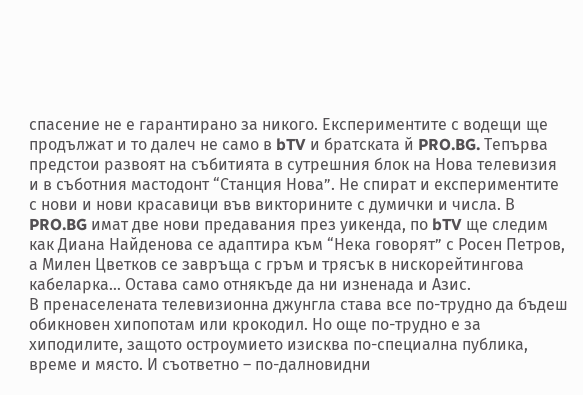спасение не е гарантирано за никого. Експериментите с водещи ще продължат и то далеч не само в bTV и братската й PRO.BG. Тепърва предстои развоят на събитията в сутрешния блок на Нова телевизия и в съботния мастодонт “Станция Нова”. Не спират и експериментите с нови и нови красавици във викторините с думички и числа. В PRO.BG имат две нови предавания през уикенда, по bTV ще следим как Диана Найденова се адаптира към “Нека говорят” с Росен Петров, а Милен Цветков се завръща с гръм и трясък в нискорейтингова кабеларка… Остава само отнякъде да ни изненада и Азис.
В пренаселената телевизионна джунгла става все по-трудно да бъдеш обикновен хипопотам или крокодил. Но още по-трудно е за хиподилите, защото остроумието изисква по-специална публика, време и място. И съответно – по-далновидни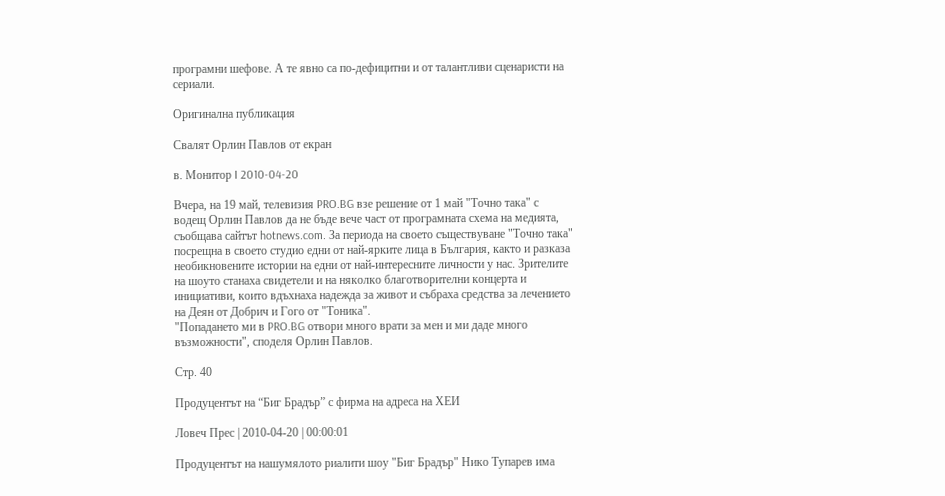програмни шефове. А те явно са по-дефицитни и от талантливи сценаристи на сериали.

Оригинална публикация

Свалят Орлин Павлов от екран

в. Монитор I 2010-04-20

Вчера, на 19 май, телевизия PRO.BG взе решение от 1 май "Точно така" с водещ Орлин Павлов да не бъде вече част от програмната схема на медията, съобщава сайтът hotnews.com. За периода на своето съществуване "Точно така" посрещна в своето студио едни от най-ярките лица в България, както и разказа необикновените истории на едни от най-интересните личности у нас. Зрителите на шоуто станаха свидетели и на няколко благотворителни концерта и инициативи, които вдъхнаха надежда за живот и събраха средства за лечението на Деян от Добрич и Гого от "Тоника".
"Попадането ми в PRO.BG отвори много врати за мен и ми даде много възможности", споделя Орлин Павлов.

Стр. 40

Продуцентът на “Биг Брадър” с фирма на адреса на ХЕИ

Ловеч Прес | 2010-04-20 | 00:00:01

Продуцентът на нашумялото риалити шоу "Биг Брадър" Нико Тупарев има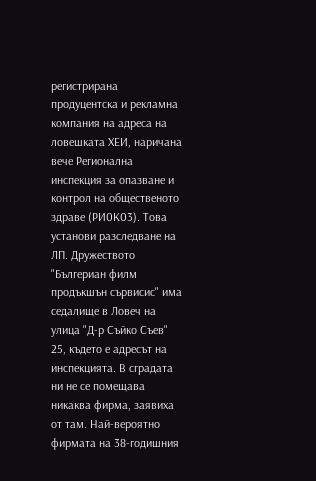регистрирана продуцентска и рекламна компания на адреса на ловешката ХЕИ, наричана вече Регионална инспекция за опазване и контрол на общественото здраве (РИ0К03). Това установи разследване на ЛП. Дружеството "Бългериан филм продъкшън сървисис" има седалище в Ловеч на улица "Д-р Съйко Съев" 25, където е адресът на инспекцията. В сградата ни не се помещава никаква фирма, заявиха от там. Най-вероятно фирмата на 38-годишния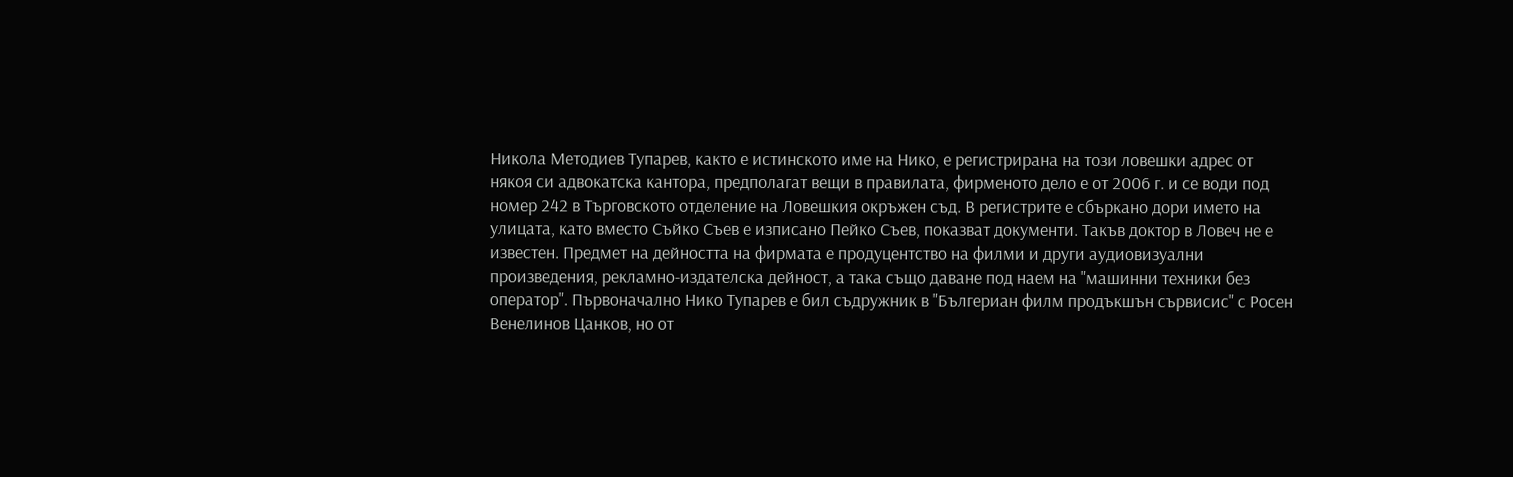Никола Методиев Тупарев, както е истинското име на Нико, е регистрирана на този ловешки адрес от някоя си адвокатска кантора, предполагат вещи в правилата, фирменото дело е от 2006 г. и се води под номер 242 в Търговското отделение на Ловешкия окръжен съд. В регистрите е сбъркано дори името на улицата, като вместо Съйко Съев е изписано Пейко Съев, показват документи. Такъв доктор в Ловеч не е известен. Предмет на дейността на фирмата е продуцентство на филми и други аудиовизуални произведения, рекламно-издателска дейност, а така също даване под наем на "машинни техники без оператор". Първоначално Нико Тупарев е бил съдружник в "Бългериан филм продъкшън сървисис" с Росен Венелинов Цанков, но от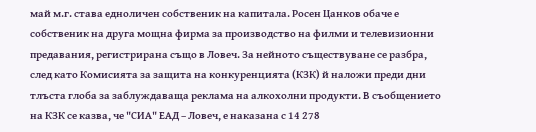май м.г. става едноличен собственик на капитала. Росен Цанков обаче е собственик на друга мощна фирма за производство на филми и телевизионни предавания, регистрирана също в Ловеч. За нейното съществуване се разбра, след като Комисията за защита на конкуренцията (КЗК) й наложи преди дни тлъста глоба за заблуждаваща реклама на алкохолни продукти. В съобщението на КЗК се казва, че "СИА" ЕАД – Ловеч, е наказана с 14 278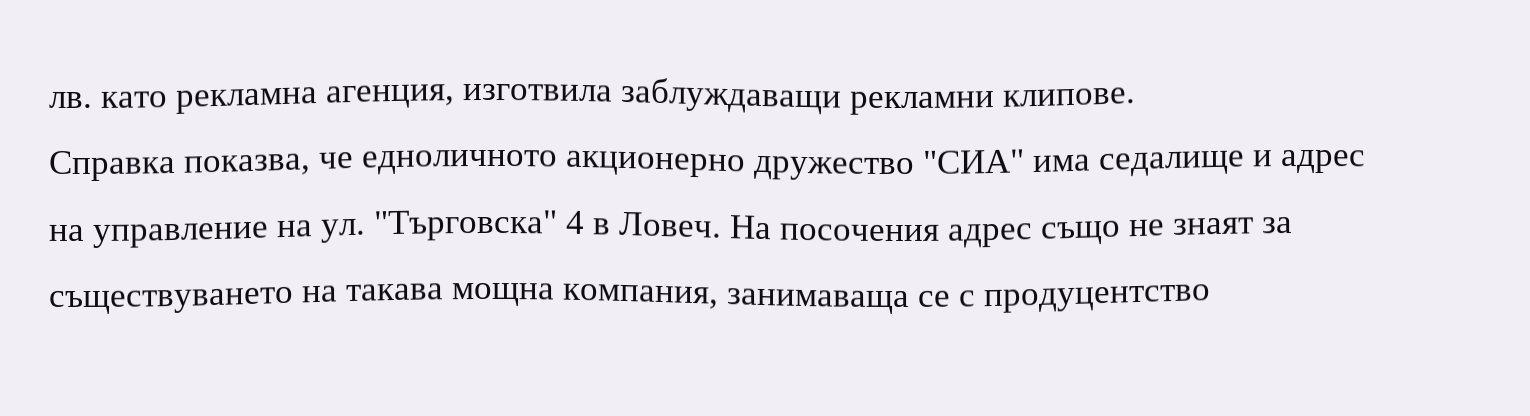лв. като рекламна агенция, изготвила заблуждаващи рекламни клипове.
Справка показва, че едноличното акционерно дружество "СИА" има седалище и адрес на управление на ул. "Търговска" 4 в Ловеч. На посочения адрес също не знаят за съществуването на такава мощна компания, занимаваща се с продуцентство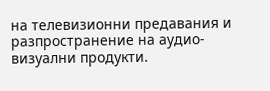на телевизионни предавания и разпространение на аудио-визуални продукти.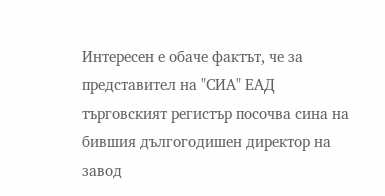Интересен е обаче фактът, че за представител на "СИА" ЕАД търговският регистър посочва сина на бившия дългогодишен директор на завод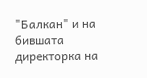"Балкан" и на бившата директорка на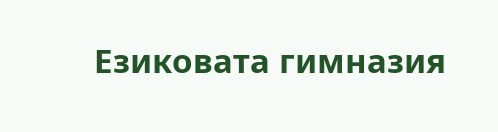Езиковата гимназия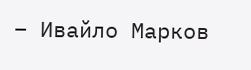– Ивайло Марков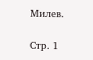Милев.

Стр. 1